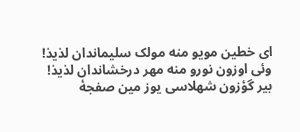ای خطین مویو منه مولک سلیماندان لذیذ!
وئی اوزون نورو منه مهر درخشاندان لذیذ!
بیر گؤزون شهلاسی یوز مین صفجۀ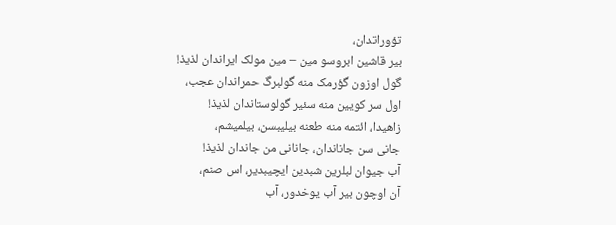تؤوراتدان،
بیر قاشین ابروسو مین – مین مولک ایراندان لذیذ!
گول اوزون گؤرمک منه گولبرگ حمراندان عجب،
اول سر کویین منه سئیر گولوستاندان لذیذ!
زاهیدا، ائتمه منه طعنه بیلیبسن، بیلمیشم،
جانی سن جاناندان، جانانی من جاندان لذیذ!
آب جیوان لبلرین شبدین ایچیبدیر، اس صنم،
آن اوچون بیر آب یوخدور، آب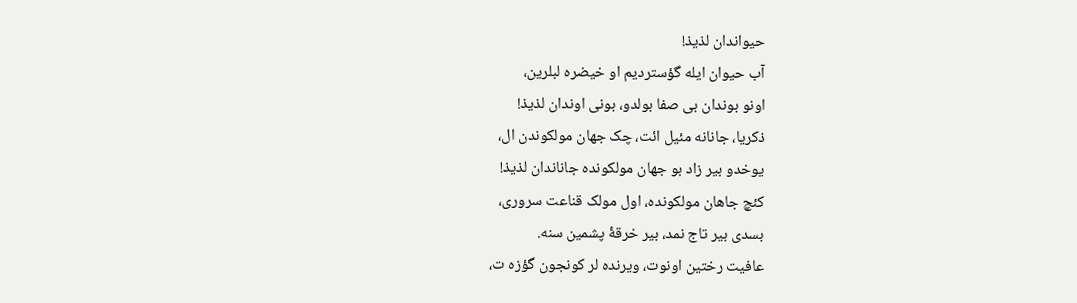حیواندان لذیذ!
آب حیوان ایله گؤستردیم او خیضره لبلرین،
اونو بوندان بی صفا بولدو، بونی اوندان لذیذ!
ذکریا، جانانه مئیل ائت، چک جهان مولکوندن ال،
یوخدو بیر زاد بو جهان مولکونده جاناندان لذیذ!
کئچ جاهان مولکونده، اول مولک قناعت سروری،
بسدی بیر تاج نمد، بیر خرقۀ پشمین سنه.
عافیت رختین اونوت، ویرنده لر کونجون گؤزه ت،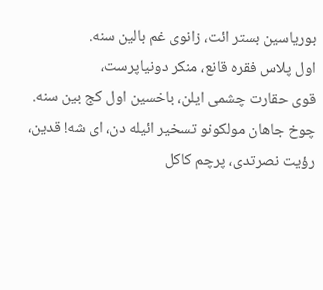بوریاسین بستر ائت، زانوی غم بالین سنه.
اول پلاس فقره قانع، منکر دونیاپرست،
قوی حقارت چشمی ایلن، باخسین اول کج بین سنه.
چوخ جاهان مولکونو تسخیر ائیله دن، ای شه! قدین،
رؤیت نصرتدی، پرچم کاکل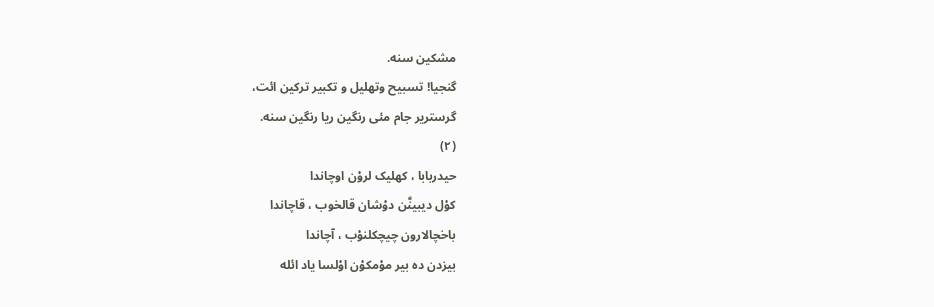مشکین سنه.
گنجیا! تسبیح وتهلیل و تکبیر ترکین ائت،
گرستریر جام مئی رنگین ریا رنگین سنه.
(٢)
حیدربابا ، کهلیک لروْن اوچاندا
کوْل دیبینَّن دوْشان قالخوب ، قاچاندا
باخچالارون چیچکلنوْب ، آچاندا
بیزدن ده بیر موْمکوْن اوْلسا یاد ائله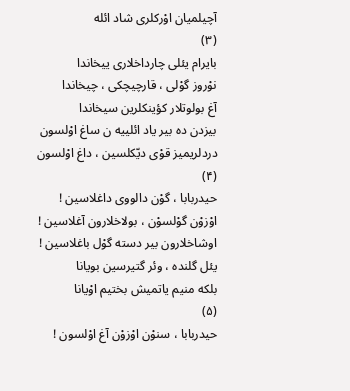آچیلمیان اوْرکلرى شاد ائله
(٣)
بایرام یئلى چارداخلارى ییخاندا
نوْروز گوْلى ، قارچیچکى ، چیخاندا
آغ بولوتلار کؤینکلرین سیخاندا
بیزدن ده بیر یاد ائلییه ن ساغ اوْلسون
دردلریمیز قوْى دیّکلسین ، داغ اوْلسون
(۴)
حیدربابا ، گوْن دالووى داغلاسین !
اوْزوْن گوْلسوْن ، بولاخلارون آغلاسین !
اوشاخلارون بیر دسته گوْل باغلاسین !
یئل گلنده ، وئر گتیرسین بویانا
بلکه منیم یاتمیش بختیم اوْیانا
(۵)
حیدربابا ، سنوْن اوْزوْن آغ اوْلسون !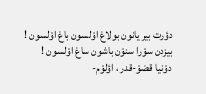دؤرت بیر یانون بولاغ اوْلسون باغ اوْلسون !
بیزدن سوْرا سنوْن باشون ساغ اوْلسون !
دوْنیا قضوْ-قدر ، اؤلوْم-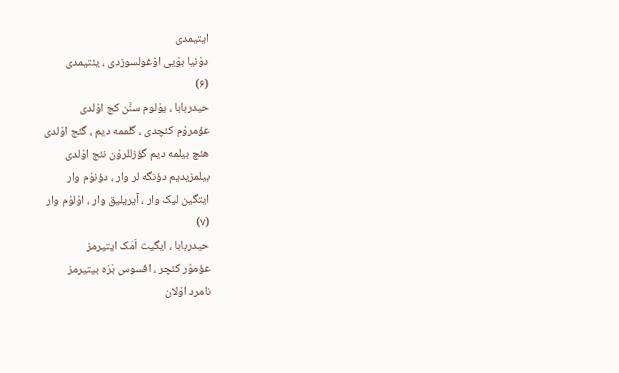ایتیمدى
دوْنیا بوْیى اوْغولسوزدى ، یئتیمدى
(۶)
حیدربابا ، یوْلوم سنَّن کج اوْلدى
عؤمروْم کئچدى ، گلممه دیم ، گئج اوْلدى
هئچ بیلمه دیم گؤزللروْن نئج اوْلدى
بیلمزیدیم دؤنگه لر وار ، دؤنوْم وار
ایتگین لیک وار ، آیریلیق وار ، اوْلوْم وار
(٧)
حیدربابا ، ایگیت اَمَک ایتیرمز
عؤموْر کئچر ، افسوس بَرَه بیتیرمز
نامرد اوْلان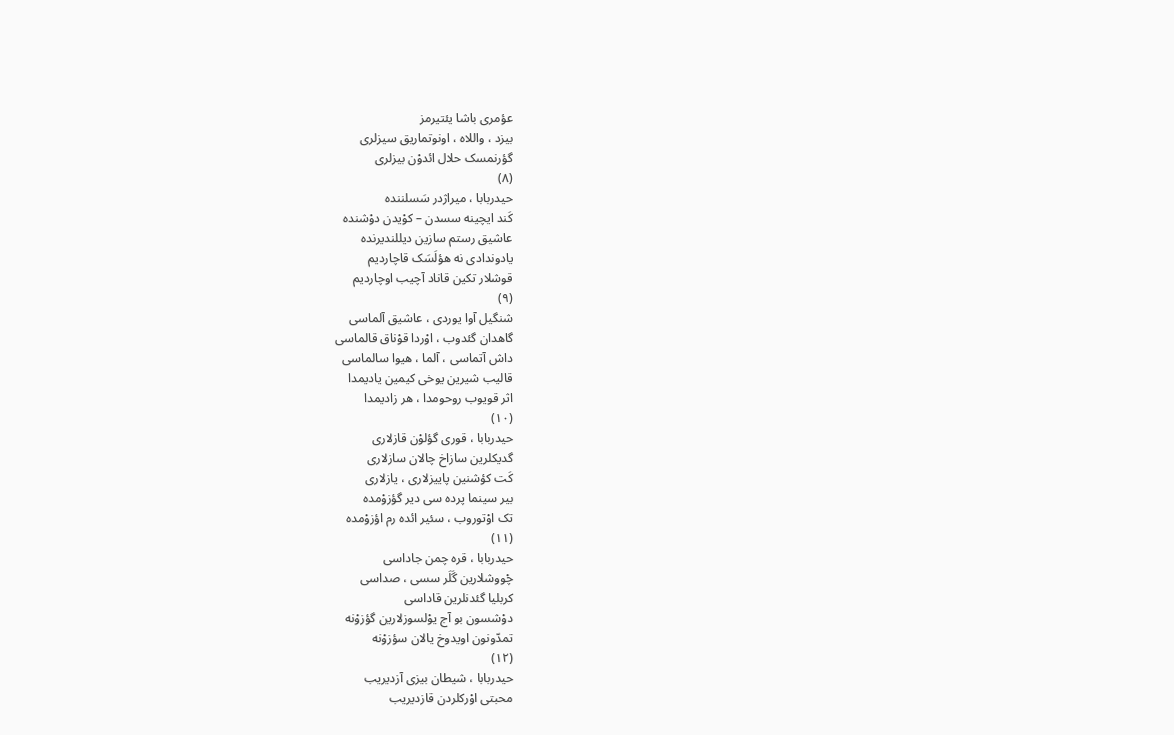عؤمرى باشا یئتیرمز
بیزد ، واللاه ، اونوتماریق سیزلرى
گؤرنمسک حلال ائدوْن بیزلرى
(٨)
حیدربابا ، میراژدر سَسلننده
کَند ایچینه سسدن – کوْیدن دوْشنده
عاشیق رستم سازین دیللندیرنده
یادوندادى نه هؤلَسَک قاچاردیم
قوشلار تکین قاناد آچیب اوچاردیم
(٩)
شنگیل آوا یوردى ، عاشیق آلماسى
گاهدان گئدوب ، اوْردا قوْناق قالماسى
داش آتماسى ، آلما ، هیوا سالماسى
قالیب شیرین یوخى کیمین یادیمدا
اثر قویوب روحومدا ، هر زادیمدا
(١٠)
حیدربابا ، قورى گؤلوْن قازلارى
گدیکلرین سازاخ چالان سازلارى
کَت کؤشنین پاییزلارى ، یازلارى
بیر سینما پرده سى دیر گؤزوْمده
تک اوْتوروب ، سئیر ائده رم اؤزوْمده
(١١)
حیدربابا ، قره چمن جاداسى
چْووشلارین گَلَر سسى ، صداسى
کربلیا گئدنلرین قاداسى
دوْشسون بو آج یوْلسوزلارین گؤزوْنه
تمدّونون اویدوخ یالان سؤزوْنه
(١٢)
حیدربابا ، شیطان بیزى آزدیریب
محبتى اوْرکلردن قازدیریب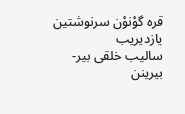قره گوْنوْن سرنوشتین یازدیریب
سالیب خلقى بیر-بیرینن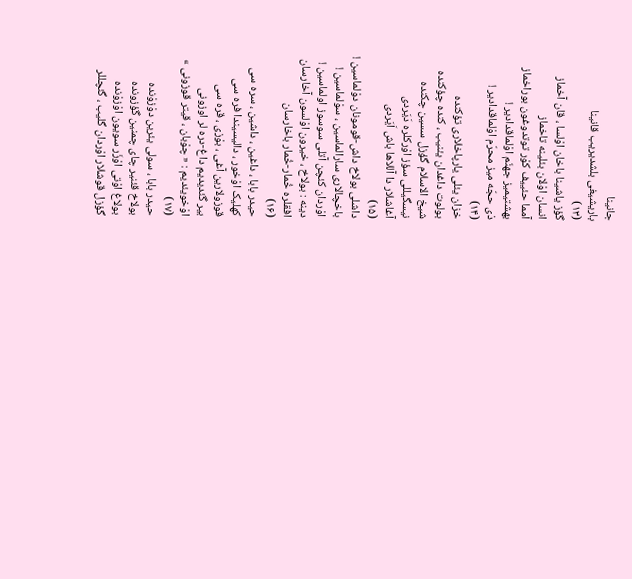جانینا
باریشیغى بلشدیریب قانینا
(١٣)
گؤز یاشینا باخان اوْلسا ، قان آخماز
انسان اوْلان بئلینه تاخماز
آمما حئییف کوْر توتدوغون بوراخماز
بهشتیمیز جهنّم اوْلماقدادیر !
ذى حجّه میز محرّم اوْلماقدادیر !
(١۴)
خزان یئلى یارپاخلارى تؤکنده
بولوت داغدان یئنیب ، کنده چؤکنده
شیخ الاسلام گؤزل سسین چکنده
نیسگیللى سؤز اوْرکلره دَیَردى
آغاشلار دا آللاها باش اَیَردى
(١۵)
داشلى بولاخ داش-قومونان دوْلماسین !
باخچالارى سارالماسین ، سوْلماسین !
اوْردان کئچن آتلى سوسوز اولماسین !
دینه : بولاخ ، خیرون اوْلسون آخارسان
افقلره خُمار-خُمار باخارسان
(١۶)
حیدر بابا ، داغین ، داشین ، سره سى
کهلیک اوْخور ، دالیسیندا فره سى
قوزولارین آغى ، بوْزى ، قره سى
بیر گئدیدیم داغ-دره لر اوزونى
اوْخویئدیم : « چوْبان ، قیتر قوزونى »
(١٧)
حیدر بابا ، سولى یئرین دوْزوْنده
بولاخ قئنیر چاى چمنین گؤزونده
بولاغ اوْتى اوْزَر سویون اوْزوْنده
گؤزل قوشلار اوْردان گلیب ، گئچللر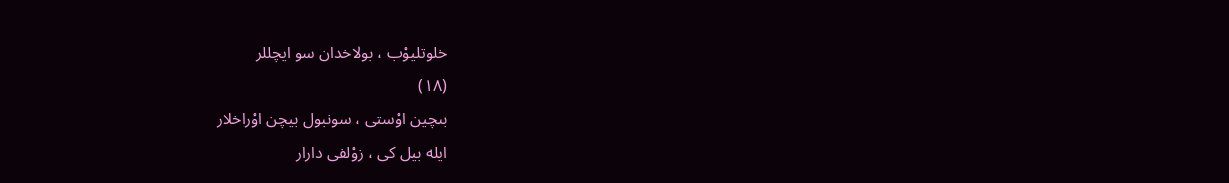خلوتلیوْب ، بولاخدان سو ایچللر
(١٨)
بىچین اوْستى ، سونبول بیچن اوْراخلار
ایله بیل کى ، زوْلفى دارار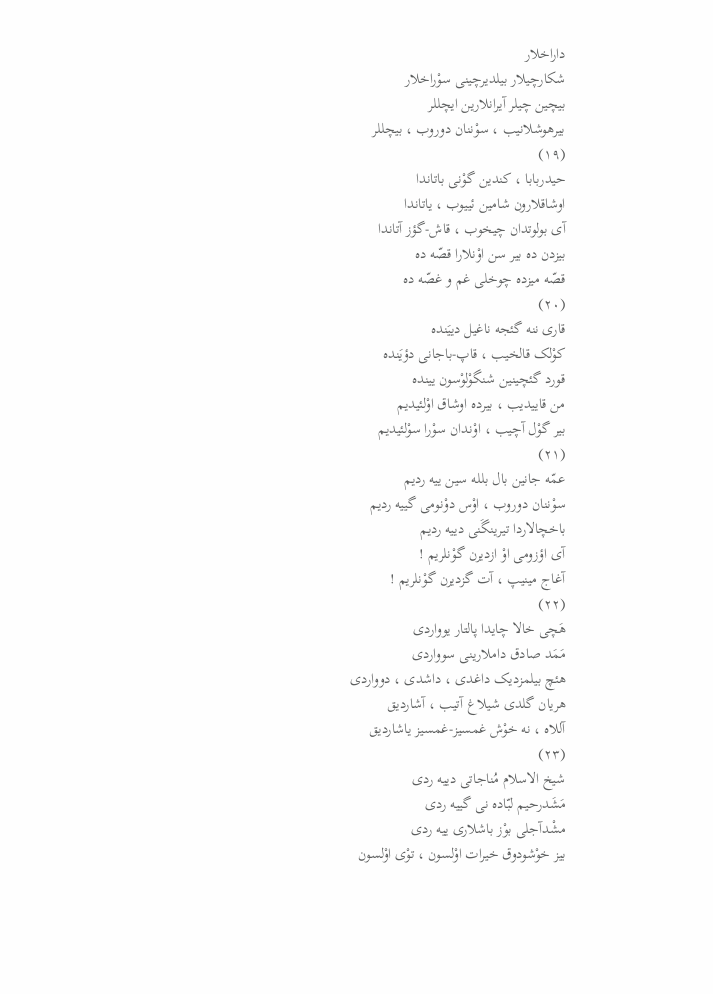داراخلار
شکارچیلار بیلدیرچینى سوْراخلار
بیچین چیلر آیرانلارین ایچللر
بیرهوشلانیب ، سوْننان دوروب ، بیچللر
(١٩)
حیدربابا ، کندین گوْنى باتاندا
اوشاقلارون شامین ئییوب ، یاتاندا
آى بولوتدان چیخوب ، قاش-گؤز آتاندا
بیزدن ده بیر سن اوْنلارا قصّه ده
قصّه میزده چوخلى غم و غصّه ده
(٢٠)
قارى ننه گئجه ناغیل دییَنده
کوْلک قالخیب ، قاپ-باجانى دؤیَنده
قورد گئچینین شنگوْلوْسون یینده
من قاییدیب ، بیرده اوشاق اوْلئیدیم
بیر گوْل آچیب ، اوْندان سوْرا سوْلئیدیم
(٢١)
عمّه جانین بال بلله سین ییه ردیم
سوْننان دوروب ، اوْس دوْنومى گییه ردیم
باخچالاردا تیرینگَنى دییه ردیم
آى اؤزومى اوْ ازدیرن گوْنلریم !
آغاج مینیپ ، آت گزدیرن گوْنلریم !
(٢٢)
هَچى خالا چایدا پالتار یوواردى
مَمَد صادق داملارینى سوواردى
هئچ بیلمزدیک داغدى ، داشدى ، دوواردى
هریان گلدى شیلاغ آتیب ، آشاردیق
آللاه ، نه خوْش غمسیز-غمسیز یاشاردیق
(٢٣)
شیخ الاسلام مُناجاتى دییه ردى
مَشَدرحیم لبّاده نى گییه ردى
مشْدآجلى بوْز باشلارى ییه ردى
بیز خوْشودوق خیرات اوْلسون ، توْى اوْلسون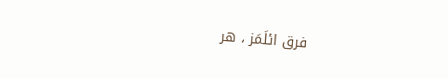فرق ائلَمَز ، هر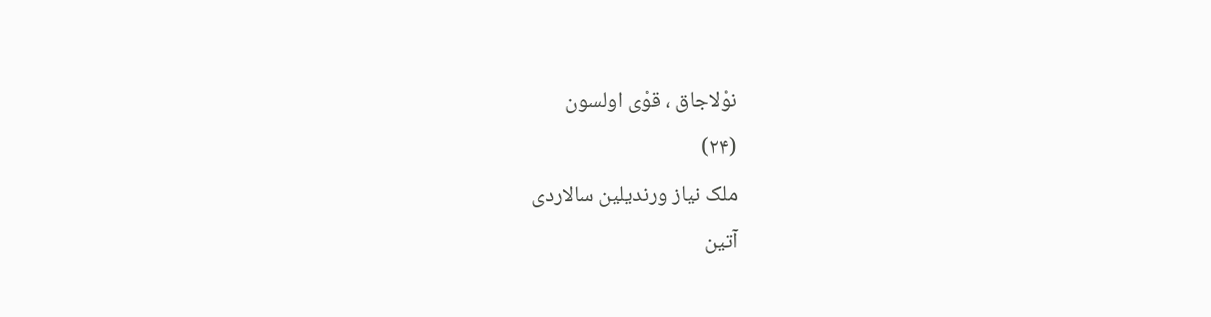نوْلاجاق ، قوْى اولسون
(٢۴)
ملک نیاز ورندیلین سالاردى
آتین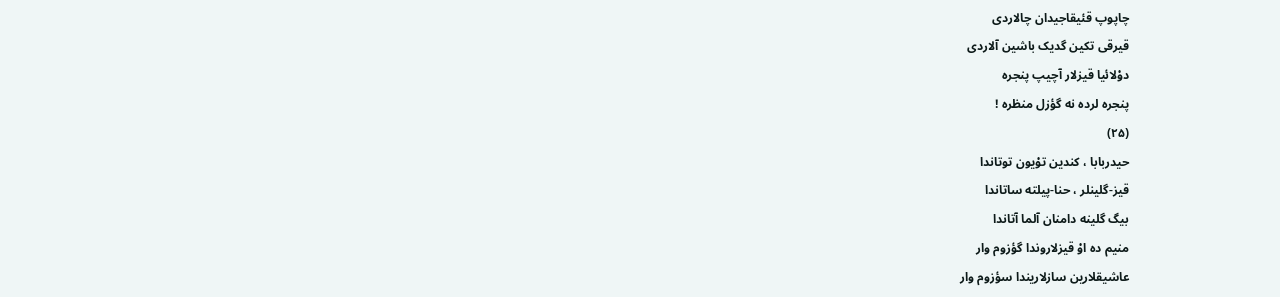چاپوپ قئیقاجیدان چالاردى
قیرقى تکین گدیک باشین آلاردى
دوْلائیا قیزلار آچیپ پنجره
پنجره لرده نه گؤزل منظره !
(٢۵)
حیدربابا ، کندین توْیون توتاندا
قیز-گلینلر ، حنا-پیلته ساتاندا
بیگ گلینه دامنان آلما آتاندا
منیم ده اوْ قیزلاروندا گؤزوم وار
عاشیقلارین سازلاریندا سؤزوم وار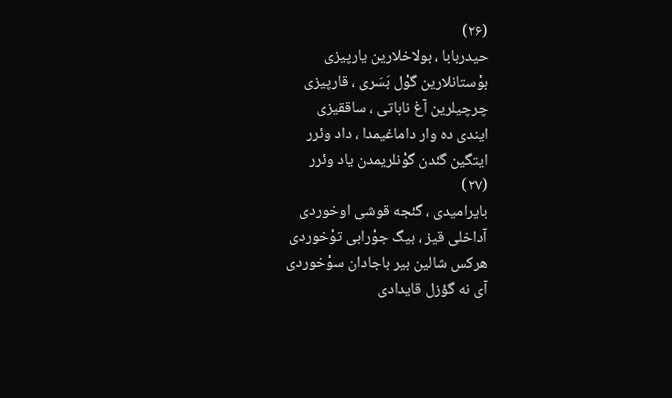(٢۶)
حیدربابا ، بولاخلارین یارپیزى
بوْستانلارین گوْل بَسَرى ، قارپیزى
چرچیلرین آغ ناباتى ، ساققیزى
ایندى ده وار داماغیمدا ، داد وئرر
ایتگین گئدن گوْنلریمدن یاد وئرر
(٢٧)
بایرامیدى ، گئجه قوشى اوخوردى
آداخلى قیز ، بیگ جوْرابى توْخوردى
هرکس شالین بیر باجادان سوْخوردى
آى نه گؤزل قایدادى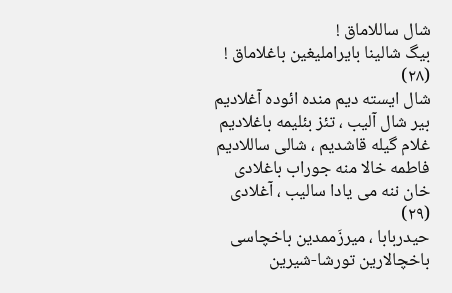شال ساللاماق !
بیگ شالینا بایراملیغین باغلاماق !
(٢٨)
شال ایسته دیم منده ائوده آغلادیم
بیر شال آلیب ، تئز بئلیمه باغلادیم
غلام گیله قاشدیم ، شالى ساللادیم
فاطمه خالا منه جوراب باغلادى
خان ننه مى یادا سالیب ، آغلادى
(٢٩)
حیدربابا ، میرزَممدین باخچاسى
باخچالارین تورشا-شیرین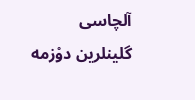آلچاسى
گلینلرین دوْزمه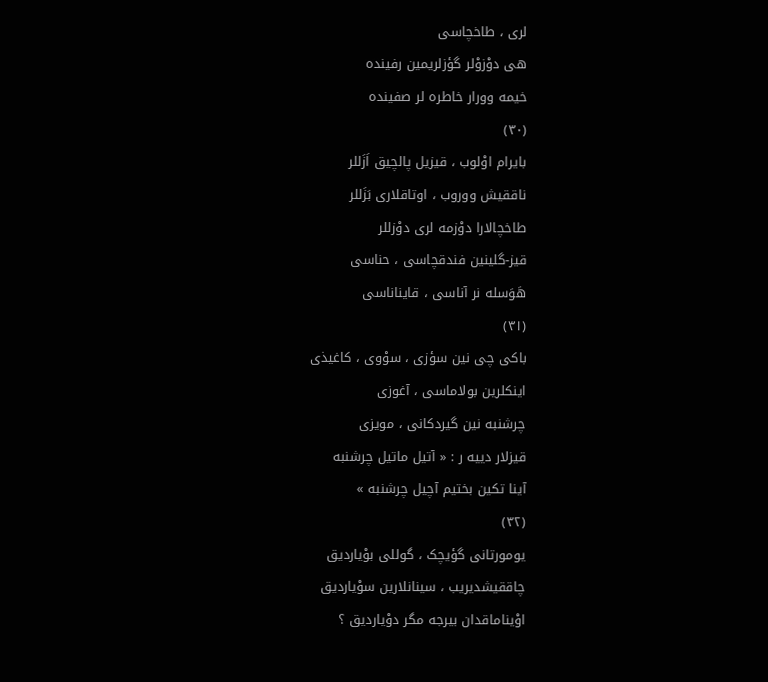لرى ، طاخچاسى
هى دوْزوْلر گؤزلریمین رفینده
خیمه وورار خاطره لر صفینده
(٣٠)
بایرام اوْلوب ، قیزیل پالچیق اَزَللر
ناققیش ووروب ، اوتاقلارى بَزَللر
طاخچالارا دوْزمه لرى دوْزللر
قیز-گلینین فندقچاسى ، حناسى
هَوَسله نر آناسى ، قایناناسى
(٣١)
باکى چى نین سؤزى ، سوْوى ، کاغیذى
اینکلرین بولاماسى ، آغوزى
چرشنبه نین گیردکانى ، مویزى
قیزلار دییه ر : « آتیل ماتیل چرشنبه
آینا تکین بختیم آچیل چرشنبه »
(٣٢)
یومورتانى گؤیچک ، گوللى بوْیاردیق
چاققیشدیریب ، سینانلارین سوْیاردیق
اوْیناماقدان بیرجه مگر دوْیاردیق ؟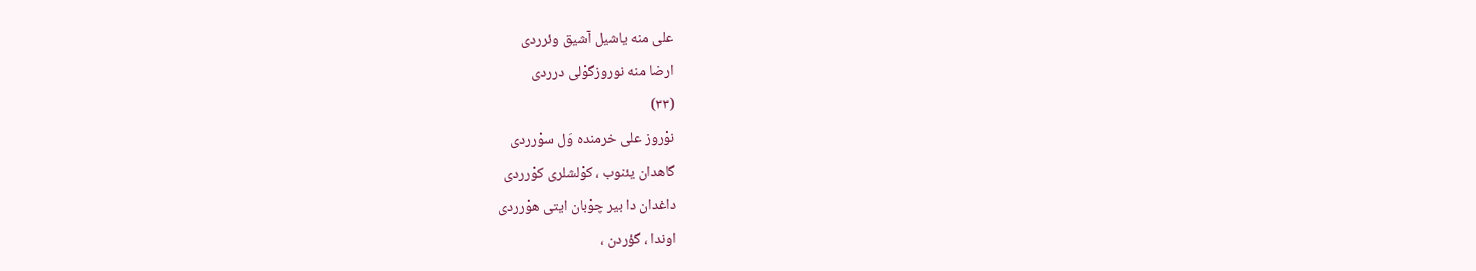على منه یاشیل آشیق وئرردى
ارضا منه نوروزگوْلى درردى
(٣٣)
نوْروز على خرمنده وَل سوْرردى
گاهدان یئنوب ، کوْلشلرى کوْرردى
داغدان دا بیر چوْبان ایتى هوْرردى
اوندا ، گؤردن ،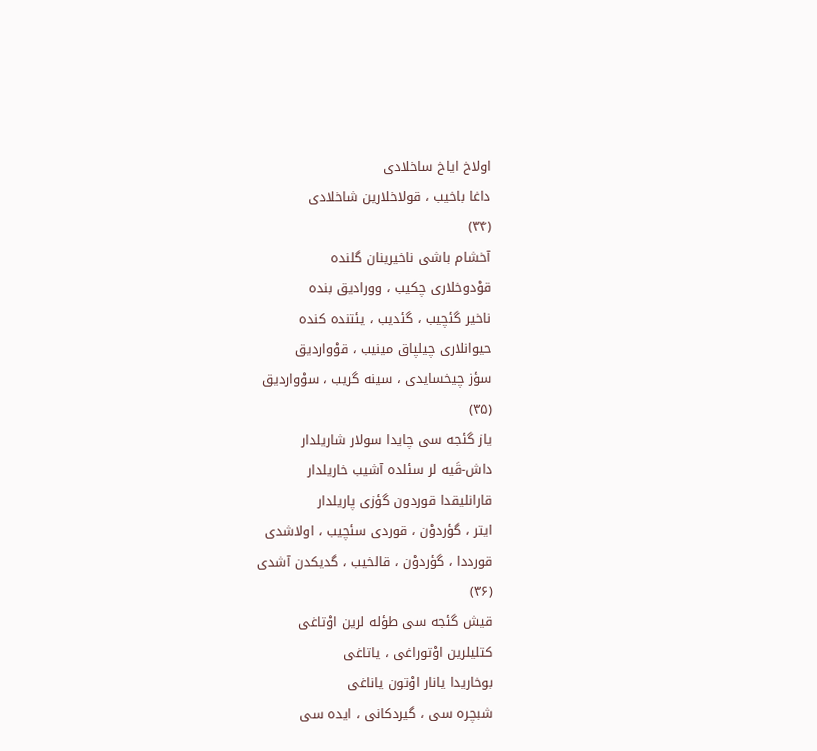اولاخ ایاخ ساخلادى
داغا باخیب ، قولاخلارین شاخلادى
(٣۴)
آخشام باشى ناخیرینان گلنده
قوْدوخلارى چکیب ، وورادیق بنده
ناخیر گئچیب ، گئدیب ، یئتنده کنده
حیوانلارى چیلپاق مینیب ، قوْواردیق
سؤز چیخسایدى ، سینه گریب ، سوْواردیق
(٣۵)
یاز گئجه سى چایدا سولار شاریلدار
داش-قَیه لر سئلده آشیب خاریلدار
قارانلیقدا قوردون گؤزى پاریلدار
ایتر ، گؤردوْن ، قوردى سئچیب ، اولاشدى
قورددا ، گؤردوْن ، قالخیب ، گدیکدن آشدى
(٣۶)
قیش گئجه سى طؤله لرین اوْتاغى
کتلیلرین اوْتوراغى ، یاتاغى
بوخاریدا یانار اوْتون یاناغى
شبچره سى ، گیردکانى ، ایده سى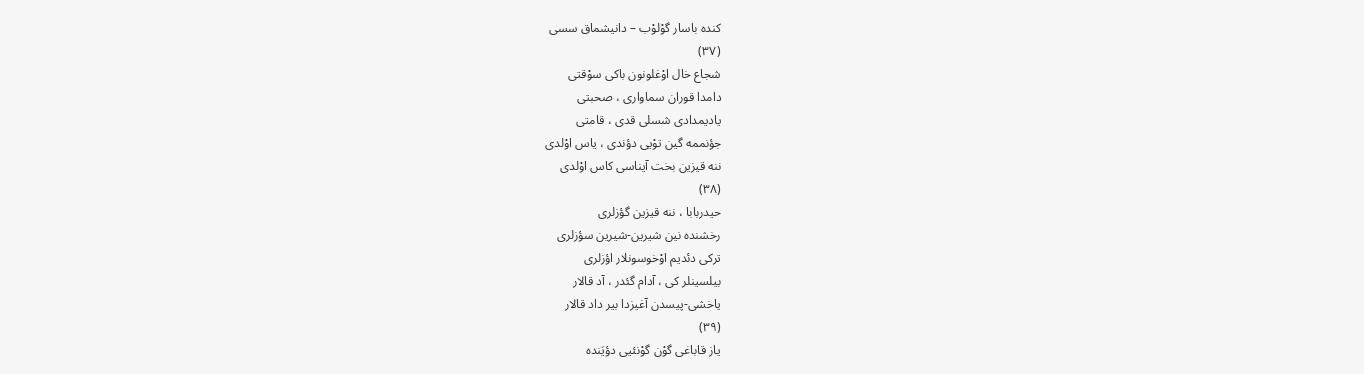کنده باسار گوْلوْب – دانیشماق سسى
(٣٧)
شجاع خال اوْغلونون باکى سوْقتى
دامدا قوران سماوارى ، صحبتى
یادیمدادى شسلى قدى ، قامتى
جؤنممه گین توْیى دؤندى ، یاس اوْلدى
ننه قیزین بخت آیناسى کاس اوْلدى
(٣٨)
حیدربابا ، ننه قیزین گؤزلرى
رخشنده نین شیرین-شیرین سؤزلرى
ترکى دئدیم اوْخوسونلار اؤزلرى
بیلسینلر کى ، آدام گئدر ، آد قالار
یاخشى-پیسدن آغیزدا بیر داد قالار
(٣٩)
یاز قاباغى گوْن گوْنئیى دؤیَنده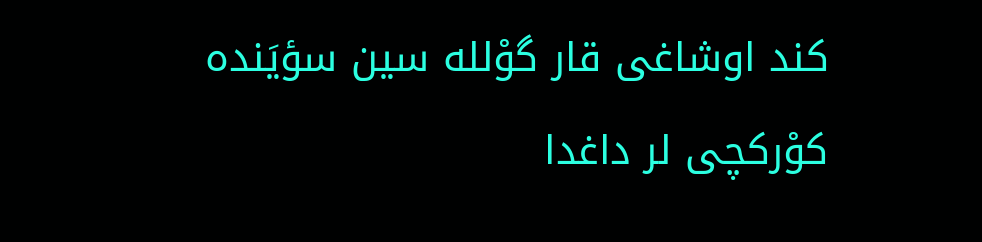کند اوشاغى قار گوْلله سین سؤیَنده
کوْرکچى لر داغدا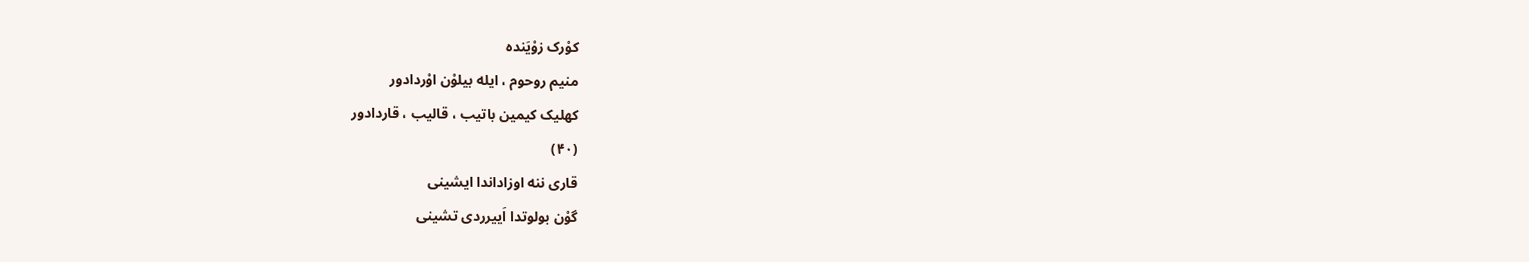کوْرک زوْیَنده
منیم روحوم ، ایله بیلوْن اوْردادور
کهلیک کیمین باتیب ، قالیب ، قاردادور
(۴٠)
قارى ننه اوزاداندا ایشینى
گوْن بولوتدا اَییرردى تشینى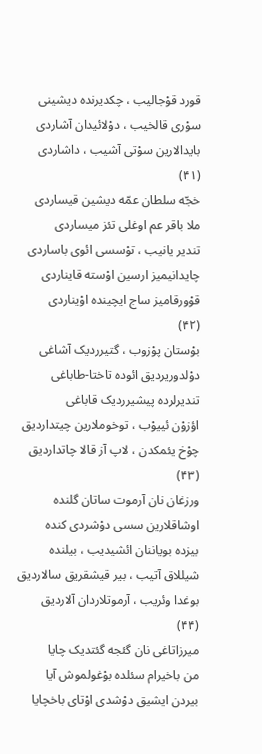قورد قوْجالیب ، چکدیرنده دیشینى
سوْرى قالخیب ، دوْلائیدان آشاردى
بایدالارین سوْتى آشیب ، داشاردى
(۴١)
خجّه سلطان عمّه دیشین قیساردى
ملا باقر عم اوغلى تئز میساردى
تندیر یانیب ، توْسسى ائوى باساردى
چایدانیمیز ارسین اوْسته قایناردى
قوْورقامیز ساج ایچینده اوْیناردى
(۴٢)
بوْستان پوْزوب ، گتیرردیک آشاغى
دوْلدوریردیق ائوده تاختا-طاباغى
تندیرلرده پیشیرردیک قاباغى
اؤزوْن ئییوْب ، توخوملارین چیتداردیق
چوْخ یئمکدن ، لاپ آز قالا چاتداردیق
(۴٣)
ورزغان نان آرموت ساتان گلنده
اوشاقلارین سسى دوْشردى کنده
بیزده بویاننان ائشیدیب ، بیلنده
شیللاق آتیب ، بیر قیشقریق سالاردیق
بوغدا وئریب ، آرموتلاردان آلاردیق
(۴۴)
میرزاتاغى نان گئجه گئتدیک چایا
من باخیرام سئلده بوْغولموش آیا
بیردن ایشیق دوْشدى اوْتاى باخچایا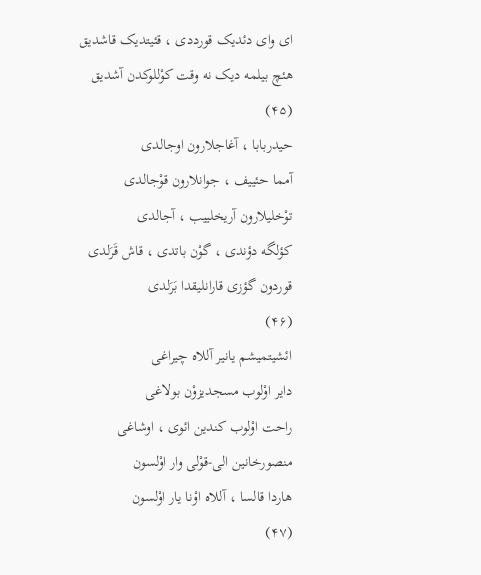اى واى دئدیک قورددى ، قئیتدیک قاشدیق
هئچ بیلمه دیک نه وقت کوْللوکدن آشدیق
(۴۵)
حیدربابا ، آغاجلارون اوجالدى
آمما حئییف ، جوانلارون قوْجالدى
توْخلیلارون آریخلییب ، آجالدى
کؤلگه دؤندى ، گوْن باتدى ، قاش قَرَلدى
قوردون گؤزى قارانلیقدا بَرَلدى
(۴۶)
ائشیتمیشم یانیر آللاه چیراغى
دایر اوْلوب مسجدیزوْن بولاغى
راحت اوْلوب کندین ائوى ، اوشاغى
منصورخانین الی-قوْلى وار اوْلسون
هاردا قالسا ، آللاه اوْنا یار اوْلسون
(۴٧)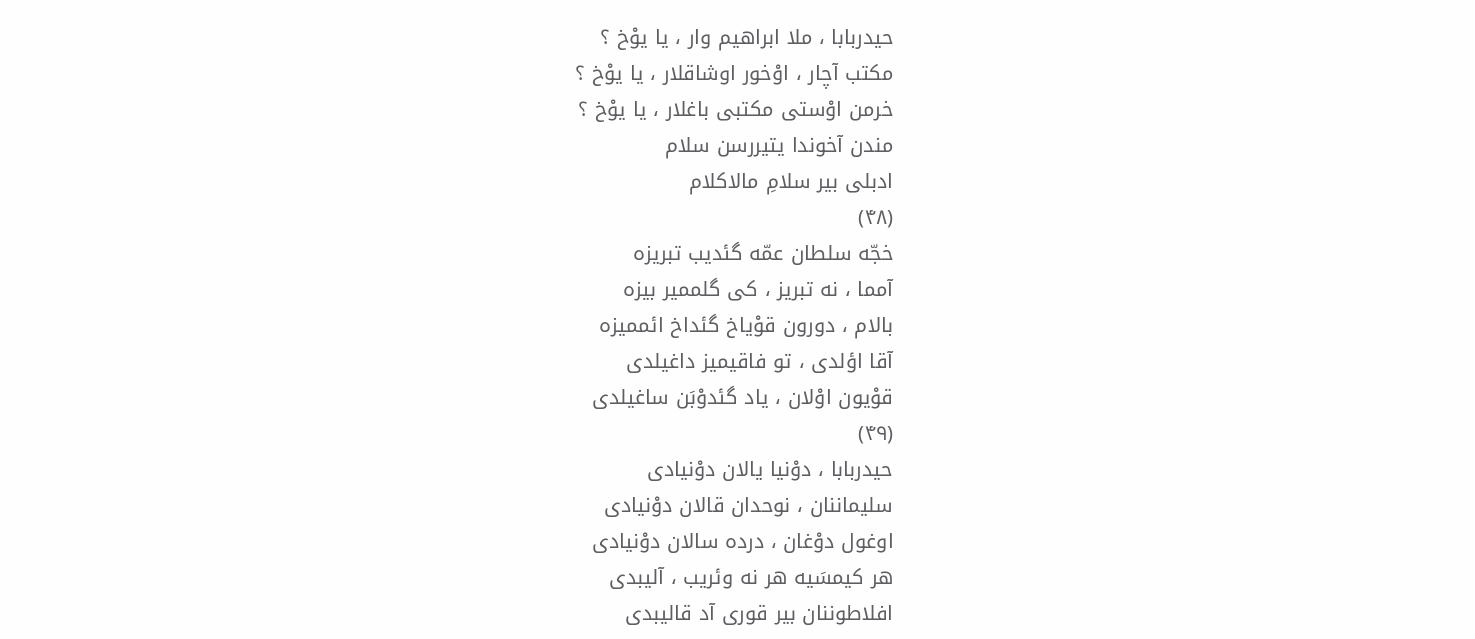حیدربابا ، ملا ابراهیم وار ، یا یوْخ ؟
مکتب آچار ، اوْخور اوشاقلار ، یا یوْخ ؟
خرمن اوْستى مکتبى باغلار ، یا یوْخ ؟
مندن آخوندا یتیررسن سلام
ادبلى بیر سلامِ مالاکلام
(۴٨)
خجّه سلطان عمّه گئدیب تبریزه
آمما ، نه تبریز ، کى گلممیر بیزه
بالام ، دورون قوْیاخ گئداخ ائممیزه
آقا اؤلدى ، تو فاقیمیز داغیلدى
قوْیون اوْلان ، یاد گئدوْبَن ساغیلدى
(۴٩)
حیدربابا ، دوْنیا یالان دوْنیادى
سلیماننان ، نوحدان قالان دوْنیادى
اوغول دوْغان ، درده سالان دوْنیادى
هر کیمسَیه هر نه وئریب ، آلیبدى
افلاطوننان بیر قورى آد قالیبدى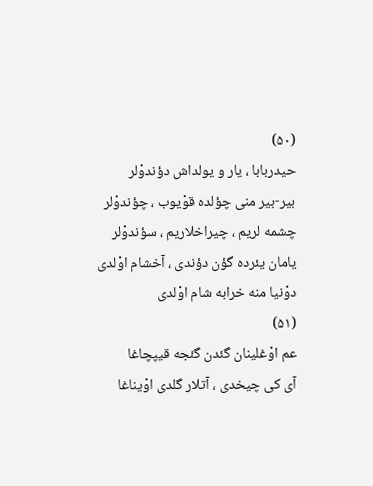(۵٠)
حیدربابا ، یار و یولداش دؤندوْلر
بیر-بیر منى چؤلده قوْیوب ، چؤندوْلر
چشمه لریم ، چیراخلاریم ، سؤندوْلر
یامان یئرده گؤن دؤندى ، آخشام اوْلدى
دوْنیا منه خرابه شام اوْلدى
(۵١)
عم اوْغلینان گئدن گئجه قیپچاغا
آى کى چیخدى ، آتلار گلدى اوْیناغا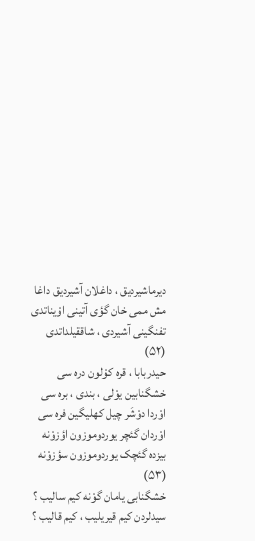دیرماشیردیق ، داغلان آشیردیق داغا
مش ممى خان گؤى آتینى اوْیناتدى
تفنگینى آشیردى ، شاققیلداتدى
(۵٢)
حیدربابا ، قره کوْلون دره سى
خشگنابین یوْلى ، بندى ، بره سى
اوْردا دوْشَر چیل کهلیگین فره سى
اوْردان گئچر یوردوموزون اؤزوْنه
بیزده گئچک یوردوموزون سؤزوْنه
(۵٣)
خشگنابى یامان گوْنه کیم سالیب ؟
سیدلردن کیم قیریلیب ، کیم قالیب ؟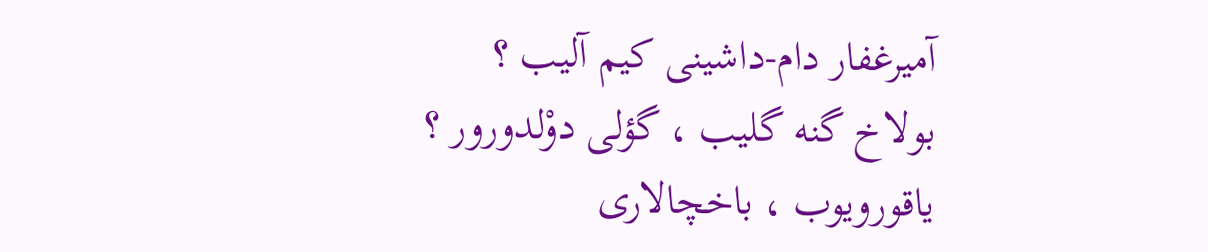آمیرغفار دام-داشینى کیم آلیب ؟
بولاخ گنه گلیب ، گؤلى دوْلدورور ؟
یاقورویوب ، باخچالارى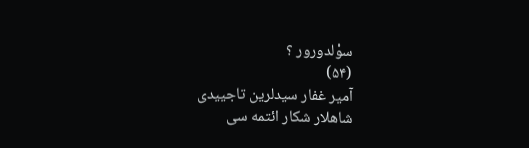سوْلدورور ؟
(۵۴)
آمیر غفار سیدلرین تاجییدى
شاهلار شکار ائتمه سى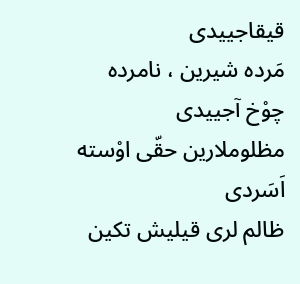قیقاجییدى
مَرده شیرین ، نامرده چوْخ آجییدى
مظلوملارین حقّى اوْسته اَسَردى
ظالم لرى قیلیش تکین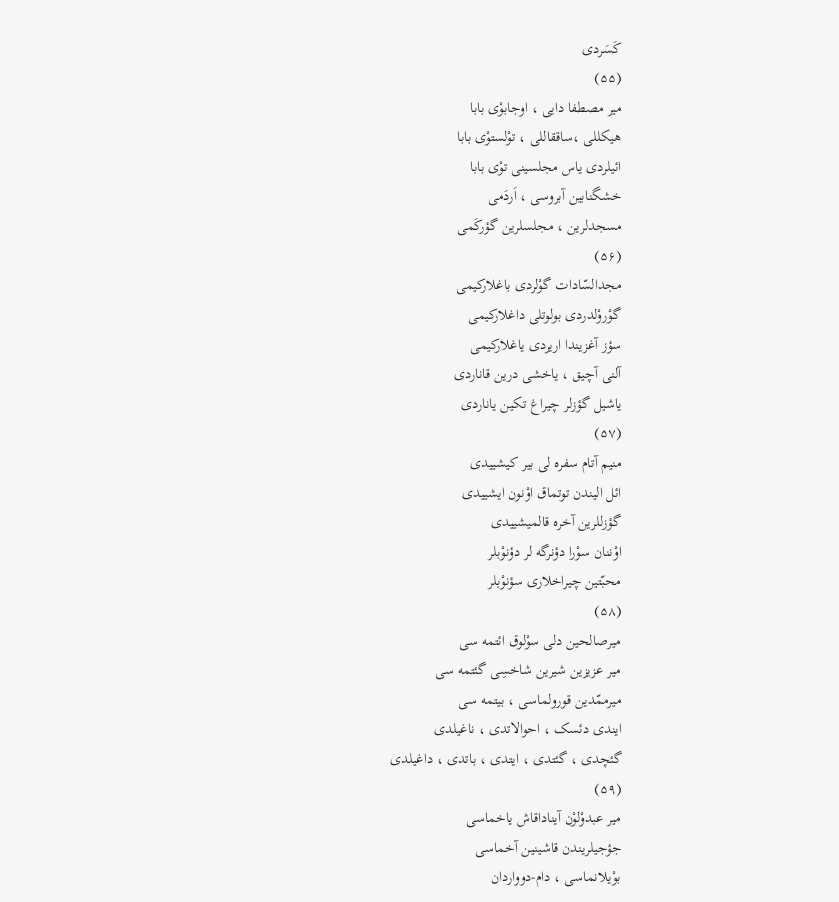کَسَردى
(۵۵)
میر مصطفا دایى ، اوجابوْى بابا
هیکللى ،ساققاللى ، توْلستوْى بابا
ائیلردى یاس مجلسینى توْى بابا
خشگنابین آبروسى ، اَردَمى
مسجدلرین ، مجلسلرین گؤرکَمى
(۵۶)
مجدالسّادات گوْلردى باغلارکیمى
گوْروْلدردى بولوتلى داغلارکیمى
سؤز آغزیندا اریردى یاغلارکیمى
آلنى آچیق ، یاخشى درین قاناردى
یاشیل گؤزلر چیراغ تکین یاناردى
(۵٧)
منیم آتام سفره لى بیر کیشییدى
ائل الیندن توتماق اوْنون ایشییدى
گؤزللرین آخره قالمیشییدى
اوْننان سوْرا دؤنرگه لر دؤنوْبلر
محبّتین چیراخلارى سؤنوْبلر
(۵٨)
میرصالحین دلى سوْلوق ائتمه سى
میر عزیزین شیرین شاخسِى گئتمه سى
میرممّدین قورولماسى ، بیتمه سى
ایندى دئسک ، احوالاتدى ، ناغیلدى
گئچدى ، گئتدى ، ایتدى ، باتدى ، داغیلدى
(۵٩)
میر عبدوْلوْن آیناداقاش یاخماسى
جؤجیلریندن قاشینین آخماسى
بوْیلانماسى ، دام-دوواردان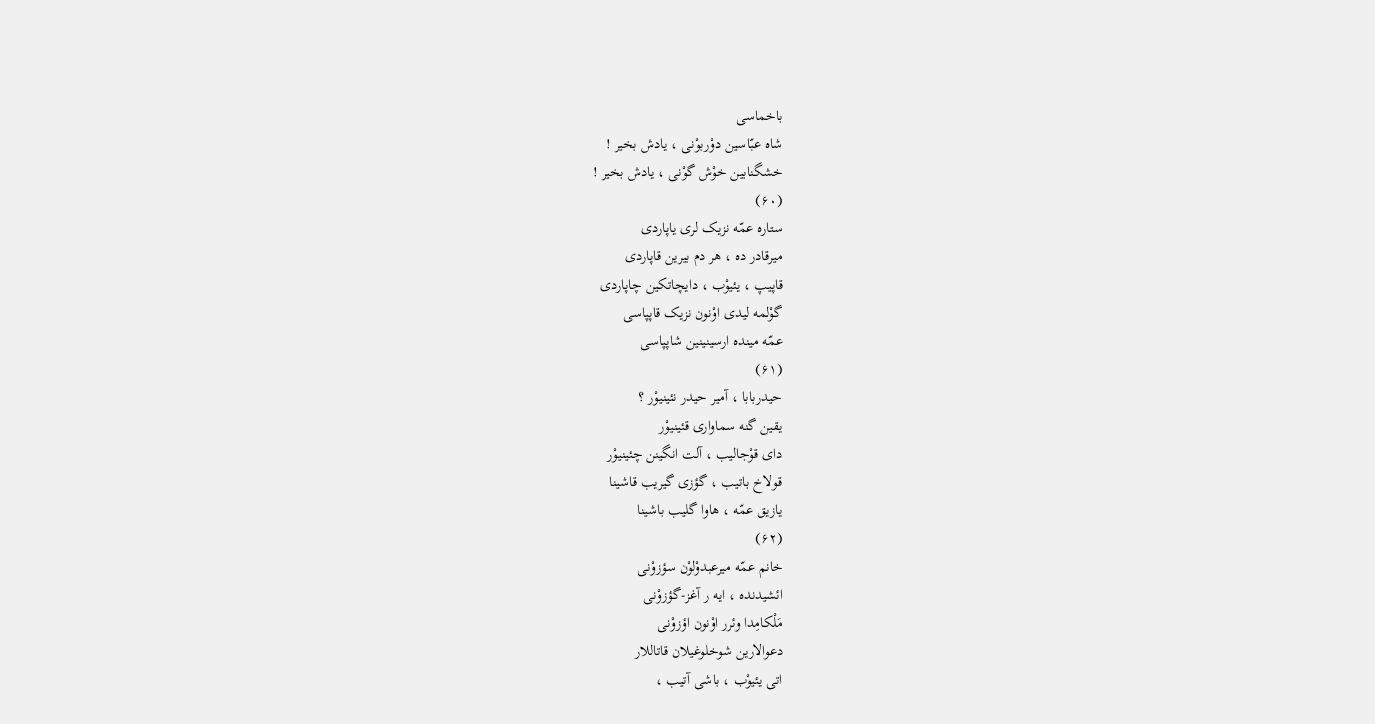باخماسى
شاه عبّاسین دوْربوْنى ، یادش بخیر !
خشگنابین خوْش گوْنى ، یادش بخیر !
(۶٠)
ستاره عمّه نزیک لرى یاپاردى
میرقادر ده ، هر دم بیرین قاپاردى
قاپیپ ، یئیوْب ، دایچاتکین چاپاردى
گوْلمه لیدى اوْنون نزیک قاپپاسى
عمّه مینده ارسینینین شاپپاسى
(۶١)
حیدربابا ، آمیر حیدر نئینیوْر ؟
یقین گنه سماوارى قئینیوْر
داى قوْجالیب ، آلت انگینن چئینیوْر
قولاخ باتیب ، گؤزى گیریب قاشینا
یازیق عمّه ، هاوا گلیب باشینا
(۶٢)
خانم عمّه میرعبدوْلوْن سؤزوْنى
ائشیدنده ، ایه ر آغز-گؤزوْنى
مَلْکامِدا وئرر اوْنون اؤزوْنى
دعوالارین شوخلوغیلان قاتاللار
اتى یئیوْب ، باشى آتیب ،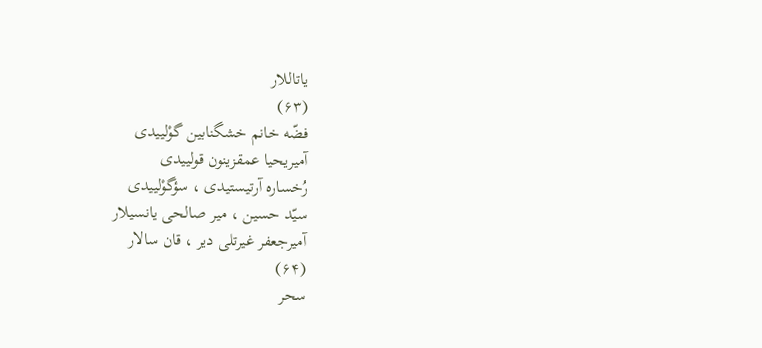یاتاللار
(۶٣)
فضّه خانم خشگنابین گوْلییدى
آمیریحیا عمقزینون قولییدى
رُخساره آرتیستیدى ، سؤگوْلییدى
سیّد حسین ، میر صالحى یانسیلار
آمیرجعفر غیرتلى دیر ، قان سالار
(۶۴)
سحر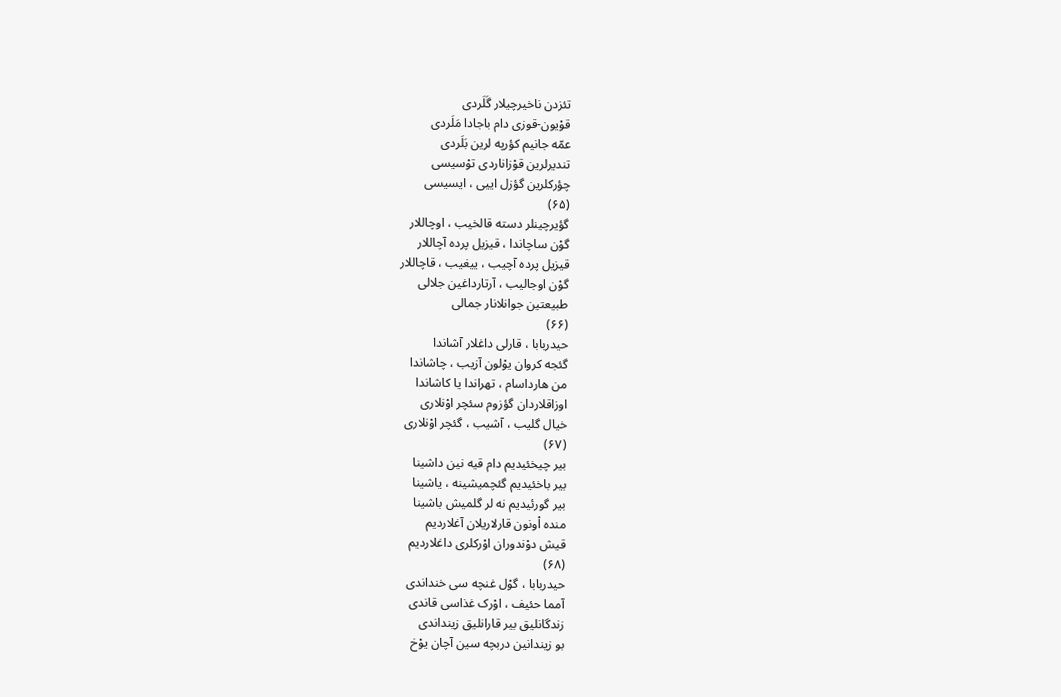تئزدن ناخیرچیلار گَلَردى
قوْیون-قوزى دام باجادا مَلَردى
عمّه جانیم کؤرپه لرین بَلَردى
تندیرلرین قوْزاناردى توْسیسى
چؤرکلرین گؤزل اییى ، ایسیسى
(۶۵)
گؤیرچینلر دسته قالخیب ، اوچاللار
گوْن ساچاندا ، قیزیل پرده آچاللار
قیزیل پرده آچیب ، ییغیب ، قاچاللار
گوْن اوجالیب ، آرتارداغین جلالى
طبیعتین جوانلانار جمالى
(۶۶)
حیدربابا ، قارلى داغلار آشاندا
گئجه کروان یوْلون آزیب ، چاشاندا
من هارداسام ، تهراندا یا کاشاندا
اوزاقلاردان گؤزوم سئچر اوْنلارى
خیال گلیب ، آشیب ، گئچر اوْنلارى
(۶٧)
بیر چیخئیدیم دام قیه نین داشینا
بیر باخئیدیم گئچمیشینه ، یاشینا
بیر گورئیدیم نه لر گلمیش باشینا
منده اْونون قارلاریلان آغلاردیم
قیش دوْندوران اوْرکلرى داغلاردیم
(۶٨)
حیدربابا ، گوْل غنچه سى خنداندى
آمما حئیف ، اوْرک غذاسى قاندى
زندگانلیق بیر قارانلیق زینداندى
بو زیندانین دربچه سین آچان یوْخ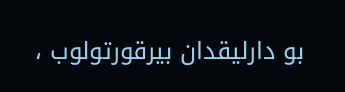بو دارلیقدان بیرقورتولوب ،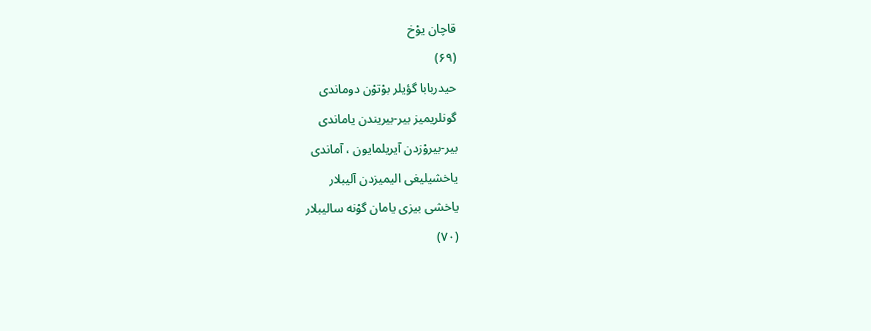قاچان یوْخ
(۶٩)
حیدربابا گؤیلر بوْتوْن دوماندى
گونلریمیز بیر-بیریندن یاماندى
بیر-بیروْزدن آیریلمایون ، آماندى
یاخشیلیغى الیمیزدن آلیبلار
یاخشى بیزى یامان گوْنه سالیبلار
(٧٠)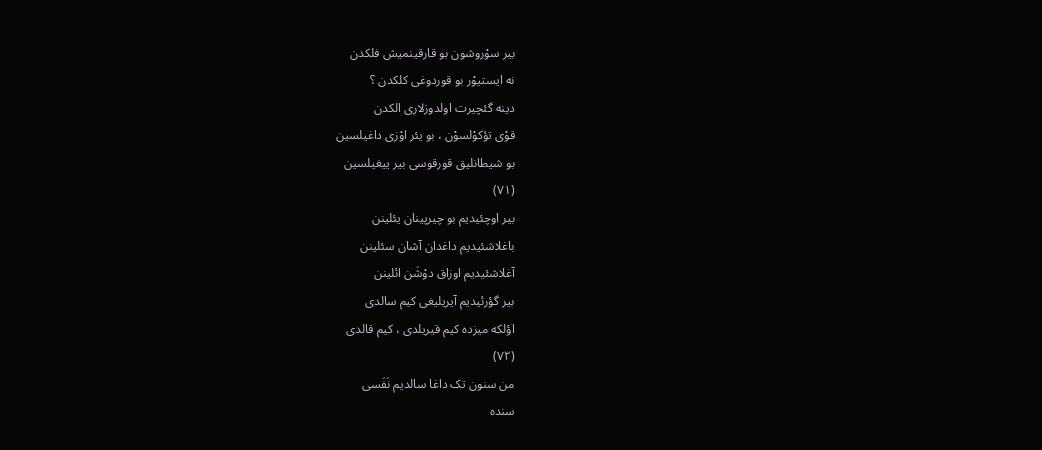بیر سوْروشون بو قارقینمیش فلکدن
نه ایستیوْر بو قوردوغى کلکدن ؟
دینه گئچیرت اولدوزلارى الکدن
قوْى تؤکوْلسوْن ، بو یئر اوْزى داغیلسین
بو شیطانلیق قورقوسى بیر ییغیلسین
(٧١)
بیر اوچئیدیم بو چیرپینان یئلینن
باغلاشئیدیم داغدان آشان سئلینن
آغلاشئیدیم اوزاق دوْشَن ائلینن
بیر گؤرئیدیم آیریلیغى کیم سالدى
اؤلکه میزده کیم قیریلدى ، کیم قالدى
(٧٢)
من سنون تک داغا سالدیم نَفَسى
سنده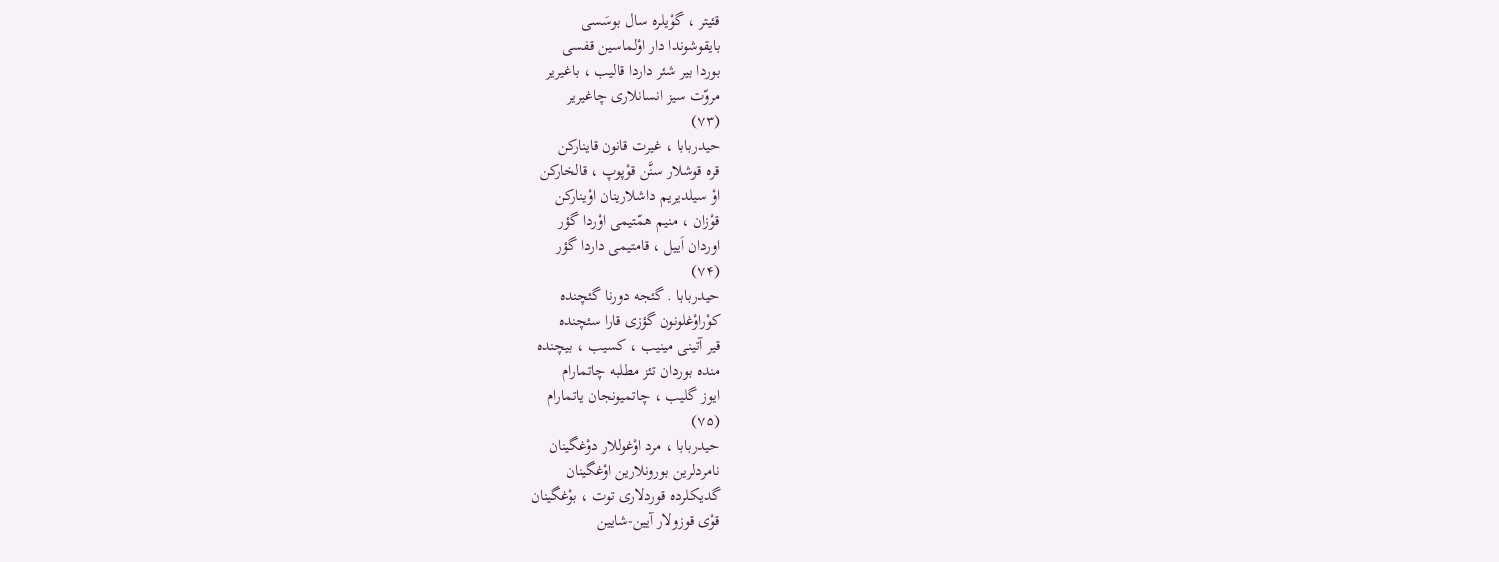قئیتر ، گوْیلره سال بوسَسى
بایقوشوندا دار اوْلماسین قفسى
بوردا بیر شئر داردا قالیب ، باغیریر
مروّت سیز انسانلارى چاغیریر
(٧٣)
حیدربابا ، غیرت قانون قاینارکن
قره قوشلار سنَّن قوْپوپ ، قالخارکن
اوْ سیلدیریم داشلارینان اوْینارکن
قوْزان ، منیم همّتیمى اوْردا گؤر
اوردان اَییل ، قامتیمى داردا گؤر
(٧۴)
حیدربابا . گئجه دورنا گئچنده
کوْراوْغلونون گؤزى قارا سئچنده
قیر آتینى مینیب ، کسیب ، بیچنده
منده بوردان تئز مطلبه چاتمارام
ایوز گلیب ، چاتمیونجان یاتمارام
(٧۵)
حیدربابا ، مرد اوْغوللار دوْغگینان
نامردلرین بورونلارین اوْغگینان
گدیکلرده قوردلارى توت ، بوْغگینان
قوْى قوزولار آیین-شایین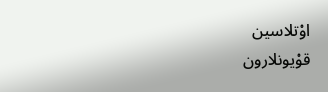اوْتلاسین
قوْیونلارون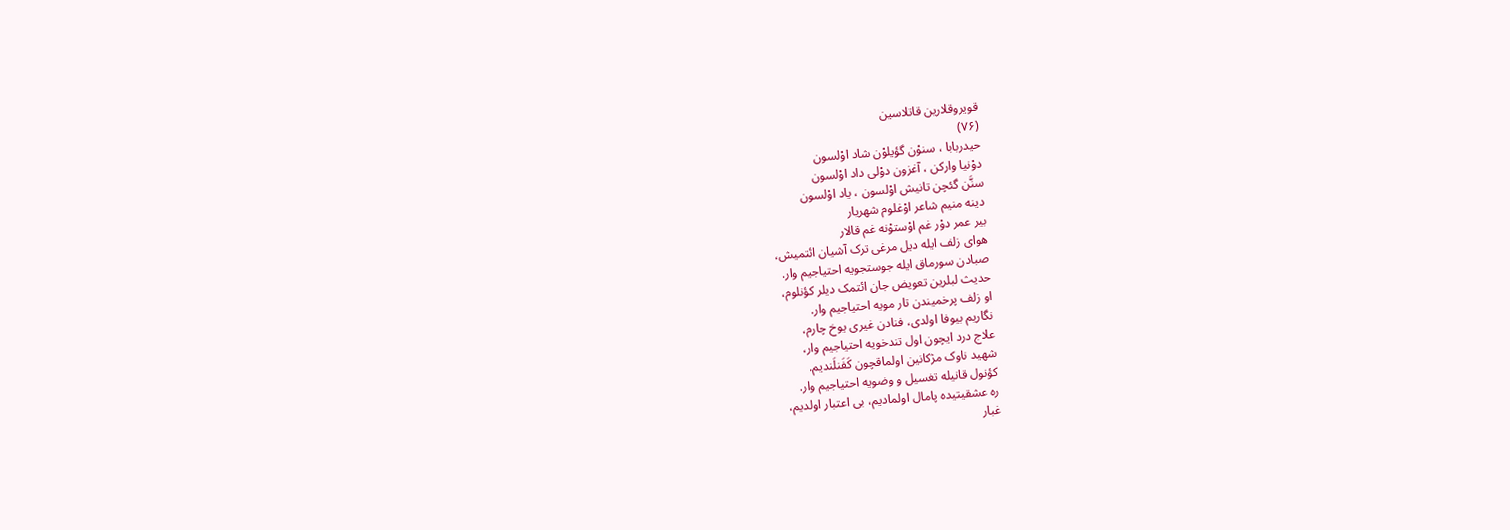قویروقلارین قاتلاسین
(٧۶)
حیدربابا ، سنوْن گؤیلوْن شاد اوْلسون
دوْنیا وارکن ، آغزون دوْلى داد اوْلسون
سنَّن گئچن تانیش اوْلسون ، یاد اوْلسون
دینه منیم شاعر اوْغلوم شهریار
بیر عمر دوْر غم اوْستوْنه غم قالار
هوای زلف ایله دیل مرغی ترک آشیان ائتمیش،
صبادن سورماق ایله جوستجویه احتیاجیم وار.
حدیث لبلرین تعویض جان ائتمک دیلر کؤنلوم،
او زلف پرخمیندن تار مویه احتیاجیم وار.
نگاریم بیوفا اولدی، فنادن غیری یوخ چارم،
علاج درد ایچون اول تندخویه احتیاجیم وار،
شهید ناوک مژکانین اولماقچون کَفَنلَندیم.
کؤنول قانیله تغسیل و وضویه احتیاجیم وار.
ره عشقیتیده پامال اولمادیم، بی اعتبار اولدیم،
غبار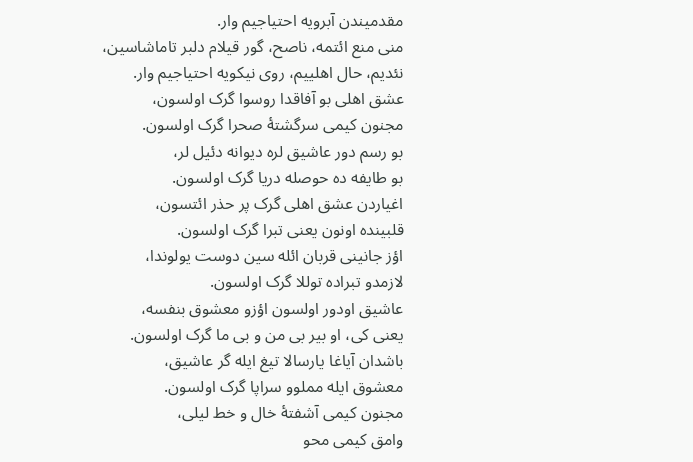مقدمیندن آبرویه احتیاجیم وار.
منی منع ائتمه، ناصح، گور قیلام دلبر تاماشاسین،
نئدیم، حال اهلییم، روی نیکویه احتیاجیم وار.
عشق اهلی بو آفاقدا روسوا گرک اولسون،
مجنون کیمی سرگشتۀ صحرا گرک اولسون.
بو رسم دور عاشیق لره دیوانه دئیل لر،
بو طایفه ده حوصله دریا گرک اولسون.
اغیاردن عشق اهلی گرک پر حذر ائتسون،
قلبینده اونون یعنی تبرا گرک اولسون.
اؤز جانینی قربان ائله سین دوست یولوندا،
لازمدو تبراده توللا گرک اولسون.
عاشیق اودور اولسون اؤزو معشوق بنفسه،
یعنی کی، او بیر بی من و بی ما گرک اولسون.
باشدان آیاغا یارسالا تیغ ایله گر عاشیق،
معشوق ایله مملوو سراپا گرک اولسون.
مجنون کیمی آشفتۀ خال و خط لیلی،
وامق کیمی محو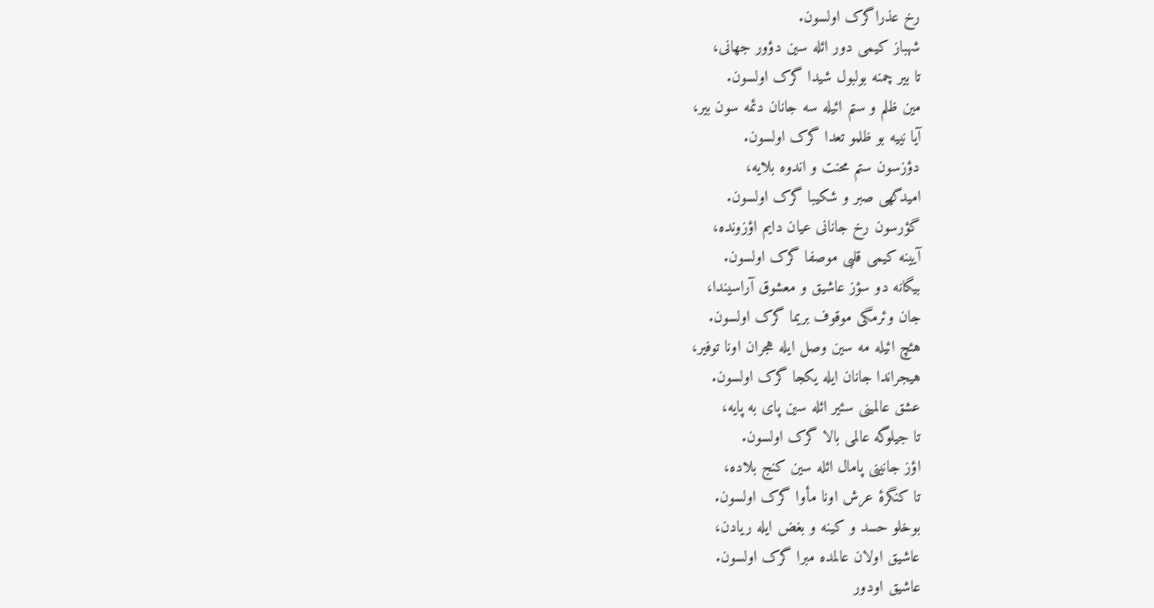رخ عذراگرک اولسون.
شهباز کیمی دور ائله سین دؤور جهانی،
تا بیر چمنه بولبول شیدا گرک اولسون.
مین ظلم و ستم ائیله سه جانان دئمه سون بیر،
آیا نییه بو ظلمو تعدا گرک اولسون.
دؤزسون ستم محنت و اندوه بلایه،
امیدگهی صبر و شکیبا گرک اولسون.
گؤرسون رخ جانانی عیان دایم اؤزونده،
آیینه کیمی قلبی موصفا گرک اولسون.
بیگانه دو سؤز عاشیق و معشوق آراسیندا،
جان وئرمگی موقوف بریما گرک اولسون.
هئچ ائیله مه سین وصل ایله هجران اونا توفیر،
هیجراندا جانان ایله یکجا گرک اولسون.
عشق عالمینی سئیر ائله سین پای به پایه،
تا جیلوگه عالمی بالا گرک اولسون.
اؤز جانینی پامال ائله سین کنج بلاده،
تا کنگرۀ عرش اونا مأوا گرک اولسون.
بوخلو حسد و کینه و بغض ایله ریادن،
عاشیق اولان عالمده مبرا گرک اولسون.
عاشیق اودور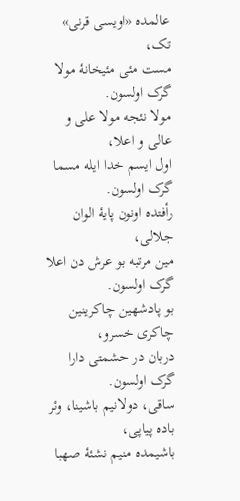عالمده «اویسی قرنی» تک،
مست مئی مئیخانۀ مولا گرک اولسون.
مولا نئجه مولا علی و عالی و اعلا،
اول ایسم خدا ایله مسما گرک اولسون.
رأفتده اونون پایۀ الوان جلالی،
مین مرتبه بو عرش دن اعلا گرک اولسون.
بو پادشهین چاکرینین چاکری خسرو،
دربان در حشمتی دارا گرک اولسون.
ساقی، دولانیم باشینا، وئر باده پیاپی،
باشیمده منیم نشئۀ صهبا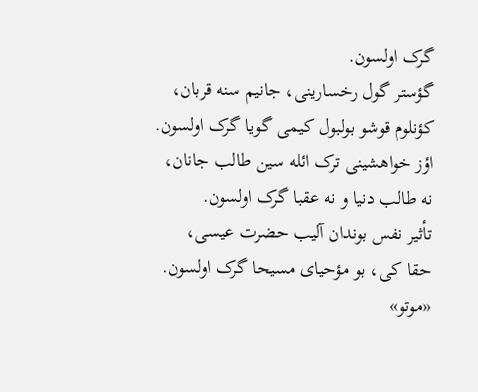گرک اولسون.
گؤستر گول رخسارینی، جانیم سنه قربان،
کؤنلوم قوشو بولبول کیمی گویا گرک اولسون.
اؤز خواهشینی ترک ائله سین طالب جانان،
نه طالب دنیا و نه عقبا گرک اولسون.
تأثیر نفس بوندان آلیب حضرت عیسی،
حقا کی، بو مؤحیای مسیحا گرک اولسون.
«موتو»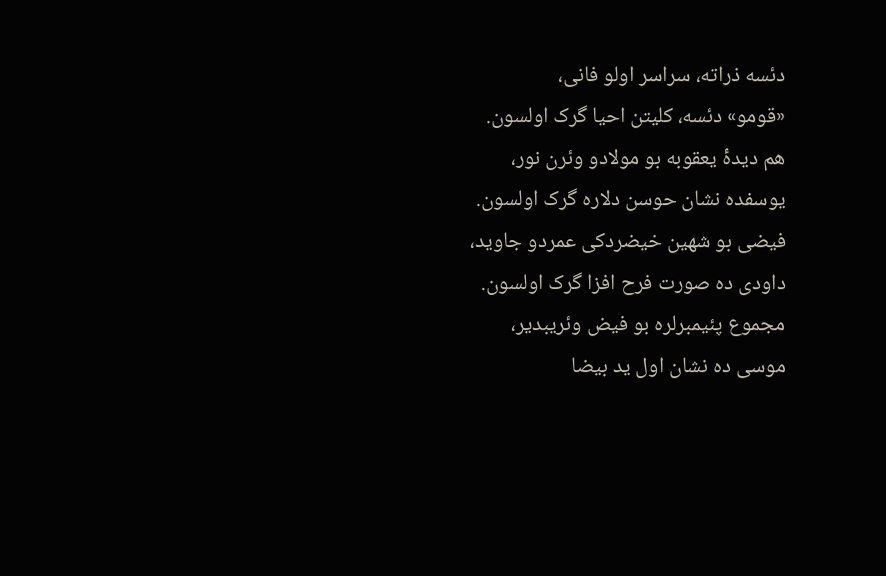دئسه ذراته، سراسر اولو فانی،
«قومو» دئسه، کلیتن احیا گرک اولسون.
هم دیدۀ یعقوبه بو مولادو وئرن نور،
یوسفده نشان حوسن دلاره گرک اولسون.
فیضی بو شهین خیضردکی عمردو جاوید،
داودی ده صورت فرح افزا گرک اولسون.
مجموع پئیمبرلره بو فیض وئریبدیر،
موسی ده نشان اول ید بیضا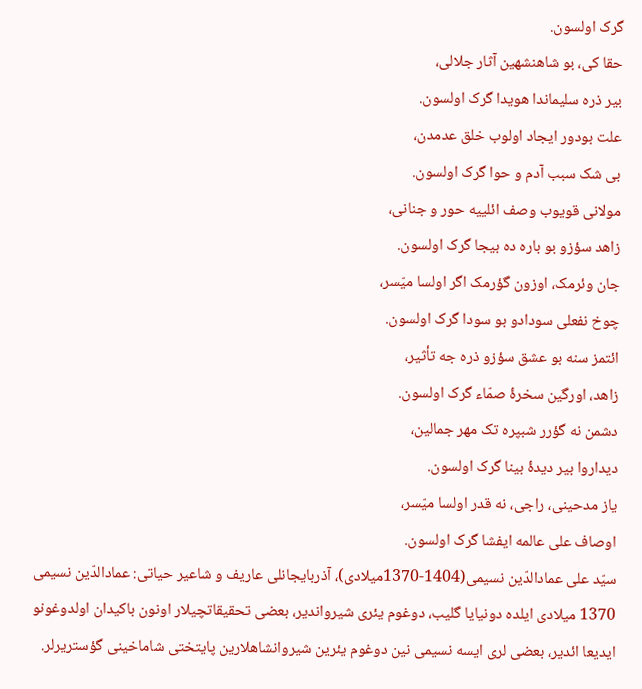گرک اولسون.
حقا کی، بو شاهنشهین آثار جلالی،
بیر ذره سلیماندا هویدا گرک اولسون.
علت بودور ایجاد اولوب خلق عدمدن،
بی شک سبب آدم و حوا گرک اولسون.
مولانی قویوب وصف ائلییه حور و جنانی،
زاهد سؤزو بو باره ده بیجا گرک اولسون.
جان وئرمک، اوزون گؤرمک اگر اولسا میّسر،
چوخ نفعلی سودادو بو سودا گرک اولسون.
ائتمز سنه بو عشق سؤزو ذره جه تأثیر،
زاهد، اورگین سخرۀ صمّاء گرک اولسون.
دشمن نه گؤرر شبپره تک مهر جمالین،
دیداروا بیر دیدۀ بینا گرک اولسون.
یاز مدحینی، راجی، نه قدر اولسا میّسر،
اوصاف علی عالمه ایفشا گرک اولسون.
سیّد علی عمادالدّین نسیمی(1404-1370میلادی)، آذربایجانلی عاریف و شاعیر حیاتی: عمادالدّین نسیمی 1370 میلادی ایلده دونیایا گلیب، دوغوم یئری شیرواندیر، بعضی تحقیقاتچیلار اونون باکیدان اولدوغونو ایدیعا ائدیر، بعضی لری ایسه نسیمی نین دوغوم یئرین شیروانشاهلارین پایتختی شاماخینی گؤستریرلر.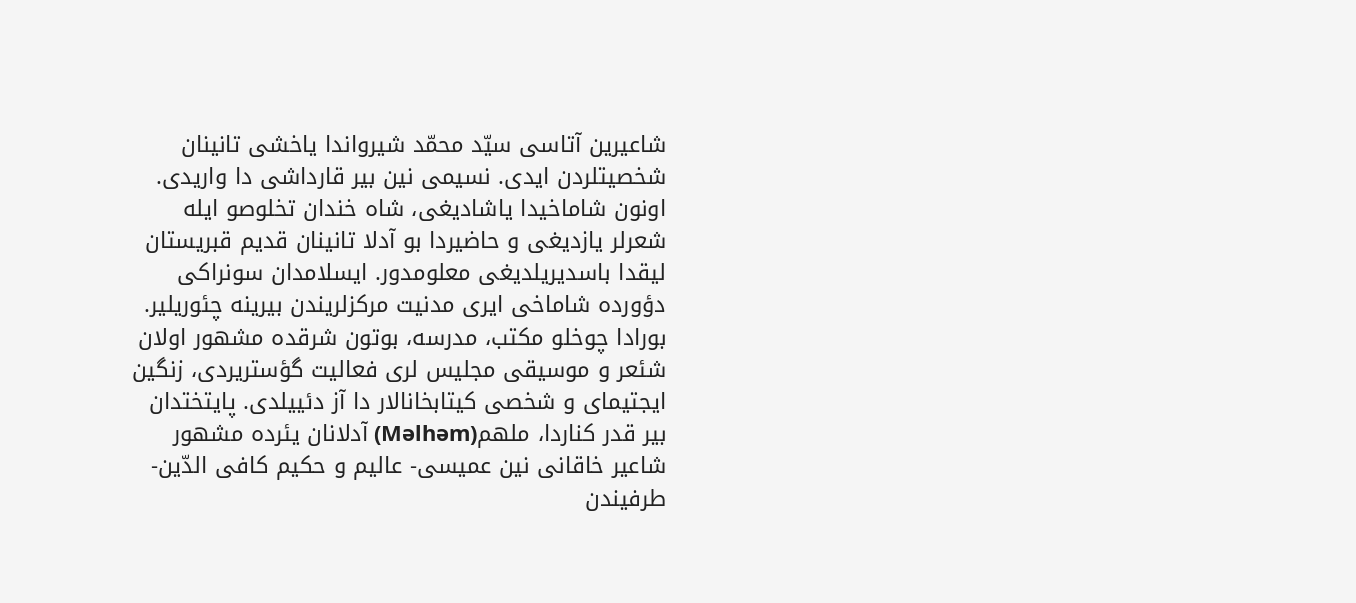شاعیرین آتاسی سیّد محمّد شیرواندا یاخشی تانینان شخصیتلردن ایدی. نسیمی نین بیر قارداشی دا واریدی. اونون شاماخیدا یاشادیغی، شاه خندان تخلوصو ایله شعرلر یازدیغی و حاضیردا بو آدلا تانینان قدیم قبریستان لیقدا باسدیریلدیغی معلومدور. ایسلامدان سونراکی دؤورده شاماخی ایری مدنیت مرکزلریندن بیرینه چئوریلیر. بورادا چوخلو مکتب، مدرسه، بوتون شرقده مشهور اولان شئعر و موسیقی مجلیس لری فعالیت گؤستریردی، زنگین ایجتیمای و شخصی کیتابخانالار دا آز دئییلدی. پایتختدان بیر قدر کناردا، ملهم(Məlhəm) آدلانان یئرده مشهور شاعیر خاقانی نین عمیسی- عالیم و حکیم کافی الدّین- طرفیندن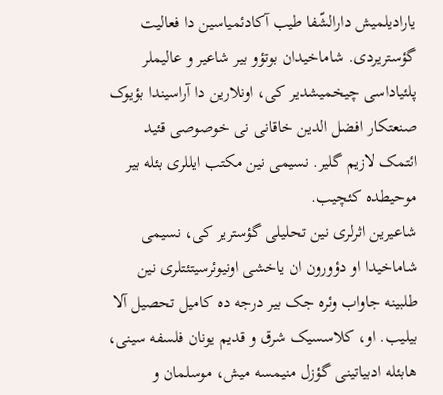یارادیلمیش دارالشّفا طیب آکادئمیاسین دا فعالیت گؤستریردی. شاماخیدان بوتؤو بیر شاعیر و عالیملر پلئیاداسی چیخمیشدیر کی، اونلارین دا آراسیندا بؤیوک صنعتکار افضل الدین خاقانی نی خوصوصی قئید ائتمک لازیم گلیر. نسیمی نین مکتب ایللری بئله بیر موحیطده کئچیب.
شاعیرین اثرلری نین تحلیلی گؤستریر کی، نسیمی شاماخیدا او دؤورون ان یاخشی اونیوئرسیتئتلری نین طلبینه جاواب وئره جک بیر درجه ده کامیل تحصیل آلا بیلیب. او، کلاسسیک شرق و قدیم یونان فلسفه سینی، هابئله ادبیاتینی گؤزل منیمسه میش، موسلمان و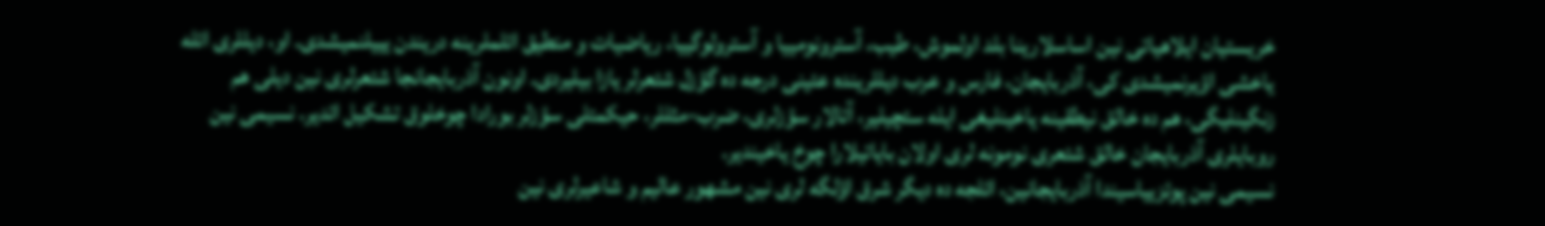خریستیان ایلاهیاتی نین اساسلارینا بلد اولموش، طیب، آسترونومییا و آسترولوگییا، ریاضیات و منطیق ائلملرینه دریندن یییلنمیشدی. او، دیللری ائله یاخشی اؤیرنمیشدی کی، آذربایجان، فارس و عرب دیللرینده عئینی درجه ده گؤزل شئعرلر یازا بیلیردی. اونون آذربایجانجا شئعرلری نین دیلی هم زنگینلیگی، هم ده خالق نیطقینه یاخینلیغی ایله سئچیلیر، آتالار سؤزلری، ضرب-مثللر، حیکمتلی سؤزلر بورادا چوخلوق تشکیل ائدیر. نسیمی نین روبایلری آذربایجان خالق شئعری نومونه لری اولان بایاتیلارا چوخ یاخیندیر.
نسیمی نین پوئزییاسیندا آذربایجانین، ائلجه ده دیگر شرق اؤلگه لری نین مشهور عالیم و شاعیرلری نین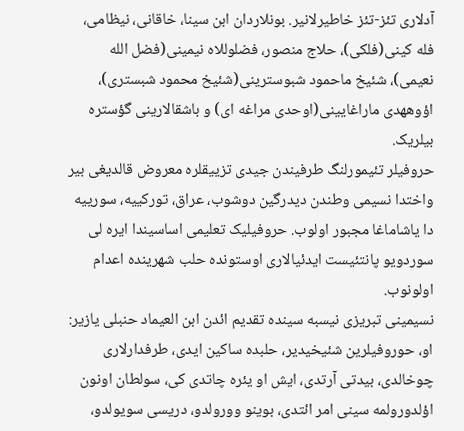آدلاری تئز-تئز خاطیرلانیر. بونلاردان ابن سینا، خاقانی، نیظامی، فله کینی(فلکی)، حلاج منصور، فضلوللاه نیمینی(فضل الله نعیمی)، شئیخ ماحمود شبوسترینی(شئیخ محمود شبستری)، اؤوههدی ماراغایینی(اوحدی مراغه ای) و باشقالارینی گؤستره بیلریک.
حروفیلر تئیمورلنگ طرفیندن جیدی تزییقلره معروض قالدیغی بیر واختدا نسیمی وطندن دیدرگین دوشوب، عراق، تورکییه، سورییه دا یاشاماغا مجبور اولوب. حروفیلیک تعلیمی اساسیندا ایره لی سوردویو پانتئیست ایدئیالاری اوستونده حلب شهرینده اعدام اولونوب.
نسیمینی تبریزی نیسبه سینده تقدیم ائدن ابن العیماد حنبلی یازیر: او، حوروفیلرین شئیخیدیر، حلبده ساکین ایدی، طرفدارلاری چوخالدی، بیدتی آرتدی، ایش او یئره چاتدی کی، سولطان اونون اؤلدورولمه سینی امر ائتدی، بوینو وورولدو، دریسی سویولدو،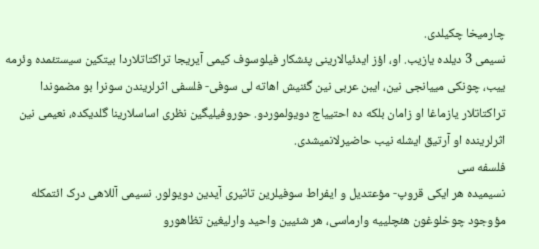چارمیخا چکیلدی.
نسیمی 3 دیلده یازیب. او، اؤز ایدئیالارینی پئشکار فیلوسوف کیمی آیریجا تراکتاتلاردا بیتکین سیستئمده وئرمه ییب، چونکی مییانجی نین، ایبن عربی نین گئنیش اهاته لی سوفی- فلسفی اثرلریندن سونرا بو مضموندا تراکتاتلار یازماغا او زامان بلکه ده احتییاج دویولموردو. حوروفیلیگین نظری اساسلارینا گلدیکده، نعیمی نین اثرلرینده او آرتیق ایشله نیب حاضیرلانمیشدی.
فلسفه سی
نسیمیده هر ایکی قروپ- مؤعتدیل و ایفراط سوفیلرین تاثیری آیدین دویولور. نسیمی آللاهی درک ائتمکله مؤوجود چوخلوغون هئچلییه وارماسی، هر شئیین واحید وارلیغین تظاهورو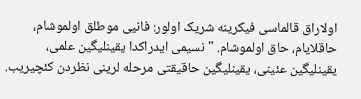اولاراق قالماسی فیکرینه شریک اولور: فانیی موطلق اولموشام، حاقلایام، حاق اولموشام. " نسیمی ایدراکدا یقینلیگین علمی، یقینلیگین عئینی، یقینلیگین حاقیقتی مرحله لرینی نظردن کئچیریب.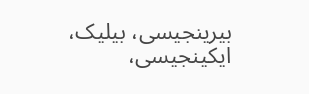بیرینجیسی، بیلیک، ایکینجیسی،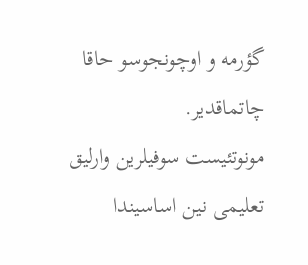گؤرمه و اوچونجوسو حاقا چاتماقدیر.
مونوتئیست سوفیلرین وارلیق تعلیمی نین اساسیندا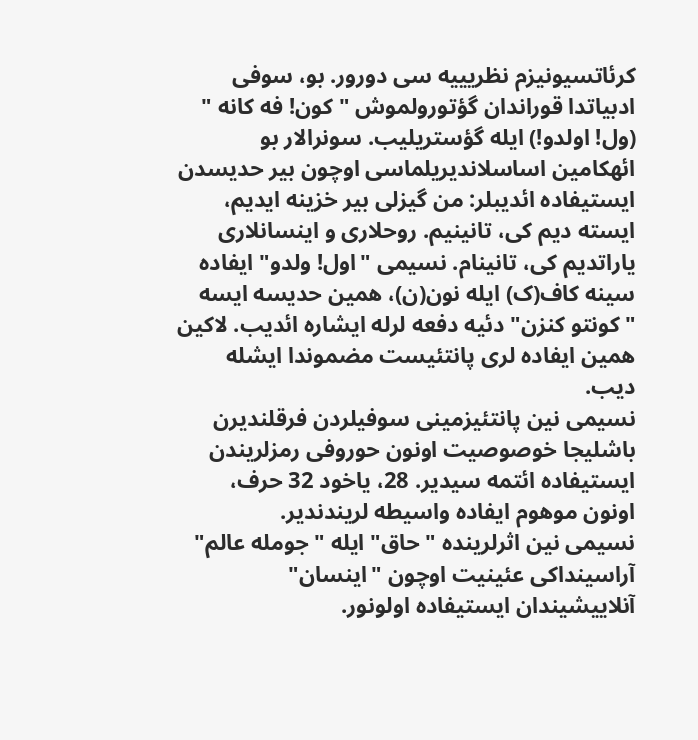کرئاتسیونیزم نظریییه سی دورور. بو، سوفی ادبیاتدا قوراندان گؤتورولموش " کون! فه کانه " (ول! اولدو!) ایله گؤستریلیب. سونرالار بو ائهکامین اساسلاندیریلماسی اوچون بیر حدیسدن ایستیفاده ائدیبلر: من گیزلی بیر خزینه ایدیم، ایسته دیم کی، تانینیم. روحلاری و اینسانلاری یاراتدیم کی، تانینام. نسیمی "اول! ولدو" ایفاده سینه کاف(ک) ایله نون(ن)، همین حدیسه ایسه "کونتو کنزن" دئیه دفعه لرله ایشاره ائدیب. لاکین همین ایفاده لری پانتئیست مضموندا ایشله دیب.
نسیمی نین پانتئیزمینی سوفیلردن فرقلندیرن باشلیجا خوصوصیت اونون حوروفی رمزلریندن ایستیفاده ائتمه سیدیر. 28، یاخود 32 حرف، اونون موهوم ایفاده واسیطه لریندندیر.
نسیمی نین اثرلرینده "حاق" ایله "جومله عالم" آراسینداکی عئینیت اوچون "اینسان" آنلاییشیندان ایستیفاده اولونور.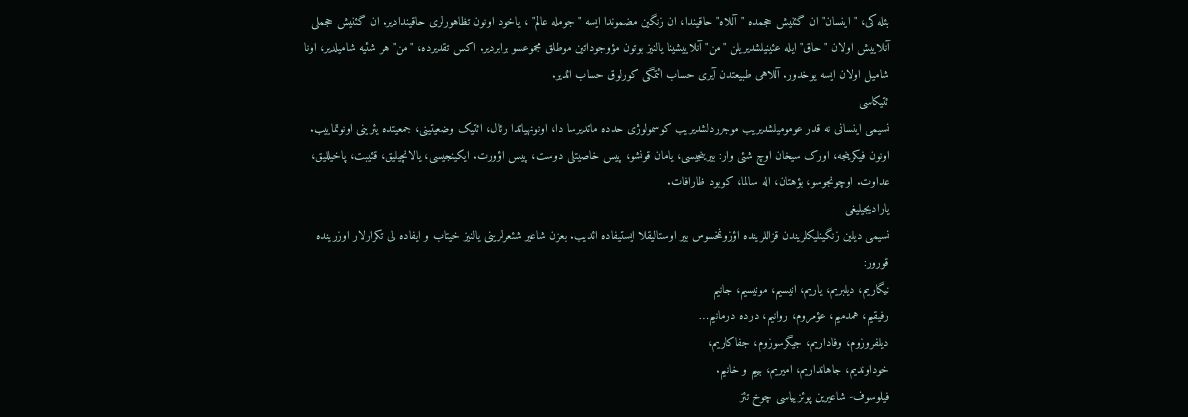بئله کی، "اینسان" ان گئنیش حجمده "آللاه" حاقیندا، ان زنگین مضموندا ایسه "جومله عالم" ، یاخود اونون تظاهورلری حاقیندادیر. ان گئنیش حجملی آنلاییش اولان "حاق" ایله عئینیلشدیریلن "من" آنلاییشینا یالنیز بوتون مؤوجوداتین موطلق مجموعسو برابردیر. اکس تقدیرده، "من" هر شئیه شامیلدیر، اونا شامیل اولان ایسه یوخدور. آللاهی طبیعتدن آیری حساب ائتمگی کورلوق حساب ائدیر.
ئتیکاسی
نسیمی اینسانی نه قدر عومومیلشدیریب موجرردلشدیریب کوسمولوژی حدده ماتدیرسا دا، اونونهیاتدا رئال، ائتیک وضعیتینی، جمعیتده یئرینی اونوتماییب. اونون فیکرینجه، اورک سیخان اوچ شئی وار: بیرینجیسی، یامان قونشو، پیس خاصیتلی دوست، پیس اؤورت. ایکینجیسی، یالانچیلیق، قئیبت، پاخیللیق، عداوت. اوچونجوسو، بؤهتان، اله سالما، کوبود ظارافات.
یارادیجیلیغی
نسیمی دیلین زنگینلیکلریندن قزاللرینده اؤزونمخسوس بیر اوستالیقلا ایستیفاده ائدیب. بعزن شاعیر شئعرلرینی یالنیز خیتاب و ایفاده لی تکرارلار اوزرینده قورور:
نیگاریم، دیلبریم، یاریم، انیسیم، مونیسیم، جانیم
رفیقیم، همدمیم، عؤمروم، روانیم، درده درمانیم…
دیلفروزوم، وفاداریم، جیگرسوزوم، جفاکاریم،
خوداوندیم، جاهانداریم، امیریم، بییم و خانیم.
فیلوسوف- شاعیرین پوئزییاسی چوخ تئز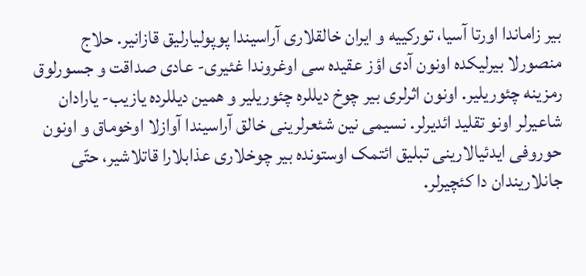بیر زاماندا اورتا آسیا، تورکییه و ایران خالقلاری آراسیندا پوپولیارلیق قازانیر. حلاج منصورلا بیرلیکده اونون آدی اؤز عقیده سی اوغروندا غئیری- عادی صداقت و جسورلوق رمزینه چئوریلیر. اونون اثرلری بیر چوخ دیللره چئوریلیر و همین دیللرده یازیب- یارادان شاعیرلر اونو تقلید ائدیرلر. نسیمی نین شئعرلرینی خالق آراسیندا آوازلا اوخوماق و اونون حوروفی ایدئیالارینی تبلیق ائتمک اوستونده بیر چوخلاری عذابلارا قاتلاشیر، حتّی جانلاریندان دا کئچیرلر.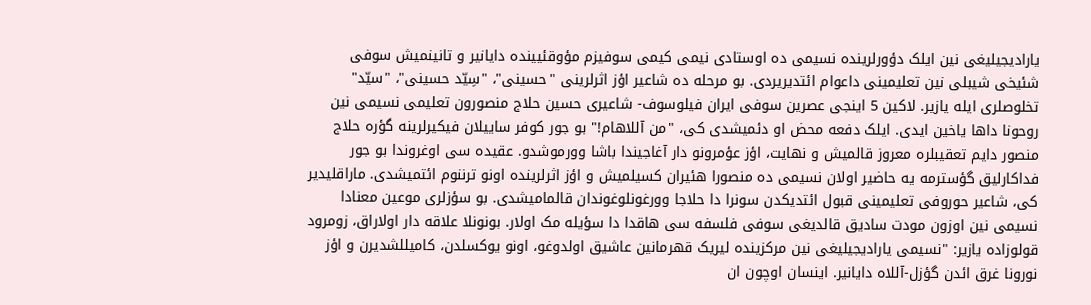یارادیجیلیغی نین ایلک دؤورلرینده نسیمی ده اوستادی نیمی کیمی سوفیزم مؤوقئیینده دایانیر و تانینمیش سوفی شئیخی شیبلی نین تعلیمینی داعوام ائتدیریردی. بو مرحله ده شاعیر اؤز اثرلرینی "حسینی"، "سِیّد حسینی"، "سیّد" تخلوصلری ایله یازیر. لاکین 5 اینجی عصرین سوفی ایران فیلوسوف- شاعیری حسین حلاج منصورون تعلیمی نسیمی نین روحونا داها یاخین ایدی. ایلک دفعه محض او دئمیشدی کی، "من آللاهام!" بو جور کوفر ساییلان فیکیرلرینه گؤره حلاج منصور دایم تعقیبلره معروز قالمیش و نهایت، اؤز عؤمرونو دار آغاجیندا باشا وورموشدو. عقیده سی اوغروندا بو جور فداکارلیق گؤسترمه یه حاضیر اولان نسیمی ده منصورا هئیران کسیلمیش و اؤز اثرلرینده اونو ترننوم ائتمیشدی. ماراقلیدیر کی، شاعیر حوروفی تعلیمینی قبول ائتدیکدن سونرا دا حلاجا وورغونلوغوندان قالمامیشدی. بو سؤزلری موعین معنادا نسیمی نین اوزون مودت سادیق قالدیغی سوفی فلسفه سی هاقدا دا سؤیله مک اولار. بونونلا علاقه دار اولاراق، زومرود قولوزاده یازیر: "نسیمی یارادیجیلیغی نین مرکزینده لیریک قهرمانین عاشیق اولدوغو، اونو یوکسلدن، کامیللشدیرن و اؤز نورونا غرق ائدن گؤزل-آللاه دایانیر. اینسان اوچون ان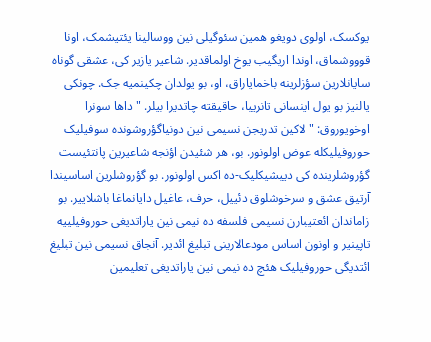یوکسک، اولوی دویغو همین سئوگیلی نین ووسالینا یئتیشمک، اونا قوووشماق، اوندا اریگیب یوخ اولماقدیر. شاعیر یازیر کی، عشقی گوناه سایانلارین سؤزلرینه باخمایاراق، او، بو یولدان چکینمیه جک. چونکی یالنیز بو یول اینسانی تانرییا، حاقیقته چاتدیرا بیلر. " داها سونرا اوخویوروق: " لاکین تدریجن نسیمی نین دونیاگؤروشونده سوفیلیک حوروفیلیکله عوض اولونور. بو، هر شئیدن اؤنجه شاعیرین پانتئیست گؤروشلرینده کی دییشیکلیک-ده اکس اولونور. بو گؤروشلرین اساسیندا آرتیق عشق و سرخوشلوق دئییل، حرف، عاغیل دایانماغا باشلاییر. بو زاماندان ائعتیبارن نسیمی فلسفه ده نیمی نین یاراتدیغی حوروفیلییه تاپینیر و اونون اساس مودعالارینی تبلیغ ائدیر. آنجاق نسیمی نین تبلیغ ائتدیگی حوروفیلیک هئچ ده نیمی نین یاراتدیغی تعلیمین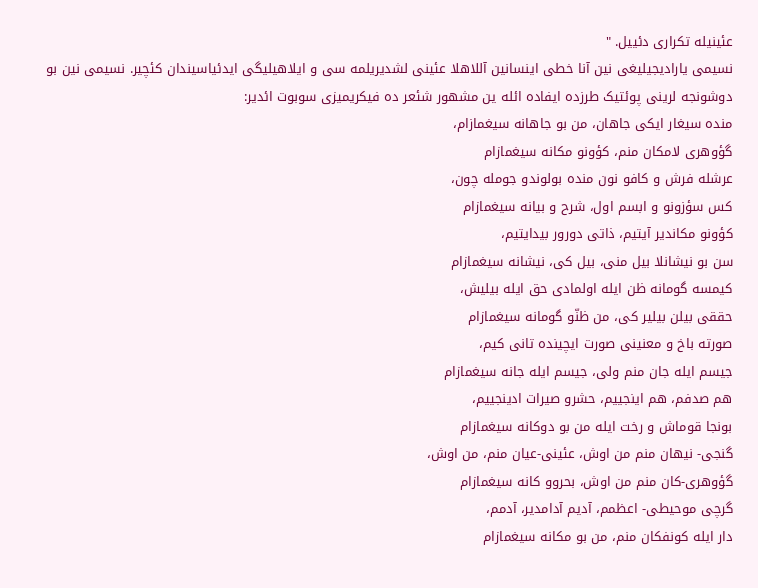عئینیله تکراری دئییل. "
نسیمی یارادیجیلیغی نین آنا خطی اینسانین آللاهلا عئینی لشدیریلمه سی و ایلاهیلیگی ایدئیاسیندان کئچیر. نسیمی نین بو دوشونجه لرینی پوئتیک طرزده ایفاده ائله ین مشهور شئعر ده فیکریمیزی سوبوت ائدیر:
منده سیغار ایکی جاهان، من بو جاهانه سیغمازام،
گؤوهری لامکان منم، کؤونو مکانه سیغمازام
عرشله فرش و کافو نون منده بولوندو جومله چون،
کس سؤزونو و ابسم اول، شرح و بیانه سیغمازام
کؤونو مکاندیر آیتیم، ذاتی دورور بیدایتیم،
سن بو نیشانلا بیل منی، بیل کی، نیشانه سیغمازام
کیمسه گومانه ظن ایله اولمادی حق ایله بیلیش،
حققی بیلن بیلیر کی، من ظنّو گومانه سیغمازام
صورته باخ و معنینی صورت ایچینده تانی کیم،
جیسم ایله جان منم ولی، جیسم ایله جانه سیغمازام
هم صدفم، هم اینجییم، حشرو صیرات ادینجییم،
بونجا قوماش و رخت ایله من بو دوکانه سیغمازام
گنجی- نیهان منم من اوش، عئینی-عیان منم، من اوش،
گؤوهری-کان منم من اوش، بحروو کانه سیغمازام
گرچی موحیطی- اعظمم، آدیم آدامدیر، آدمم،
دار ایله کونفکان منم، من بو مکانه سیغمازام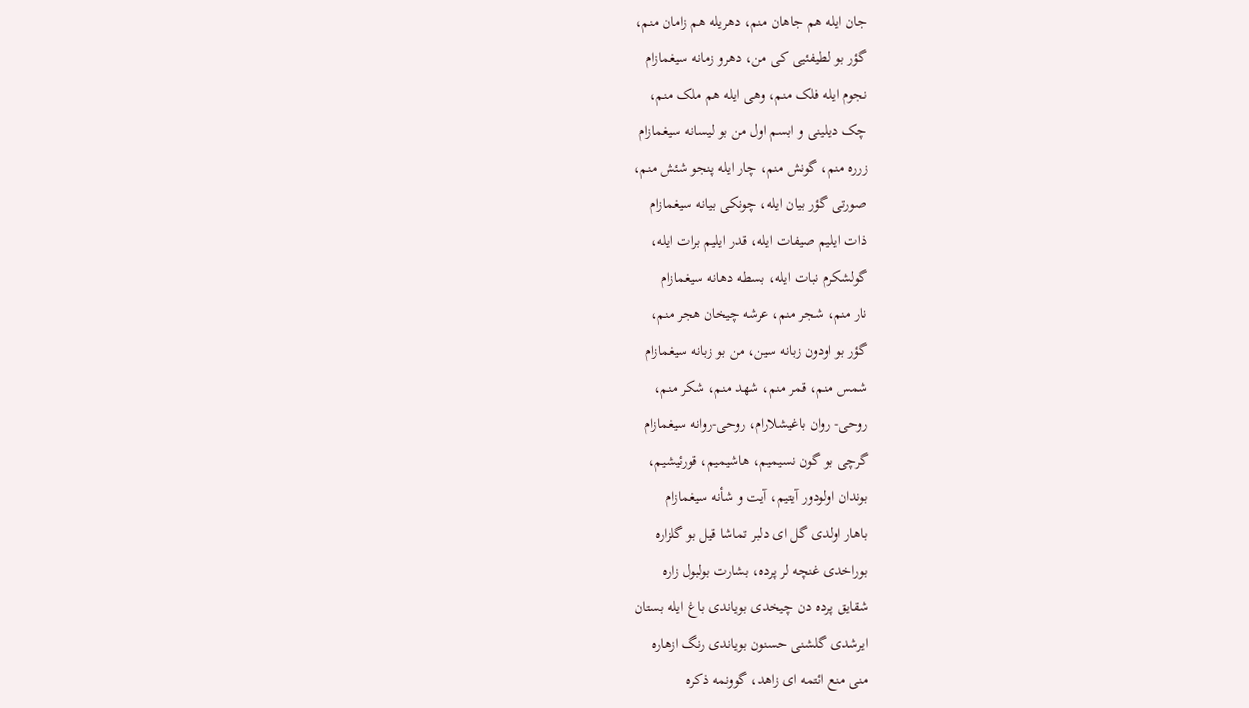جان ایله هم جاهان منم، دهریله هم زامان منم،
گؤر بو لطیفئیی کی من، دهرو زمانه سیغمازام
نجوم ایله فلک منم، وهی ایله هم ملک منم،
چک دیلینی و ابسم اول من بو لیسانه سیغمازام
زرره منم، گونش منم، چار ایله پنجو شئش منم،
صورتی گؤر بیان ایله، چونکی بیانه سیغمازام
ذات ایلیم صیفات ایله، قدر ایلیم برات ایله،
گولشکرم نبات ایله، بسطه دهانه سیغمازام
نار منم، شجر منم، عرشه چیخان هجر منم،
گؤر بو اودون زبانه سین، من بو زبانه سیغمازام
شمس منم، قمر منم، شهد منم، شکر منم،
روحی- روان باغیشلارام، روحی-روانه سیغمازام
گرچی بو گون نسیمیم، هاشیمیم، قورئیشیم،
بوندان اولودور آیتیم، آیت و شأنه سیغمازام
باهار اولدی گل ای دلبر تماشا قیل بو گلزاره
بوراخدی غنچه لر پرده، بشارت بولبول زاره
شقایق پرده دن چیخدی بویاندی باغ ایله بستان
ایرشدی گلشنی حسنون بویاندی رنگ ازهاره
منی منع ائتمه ای زاهد، گوونمه ذکره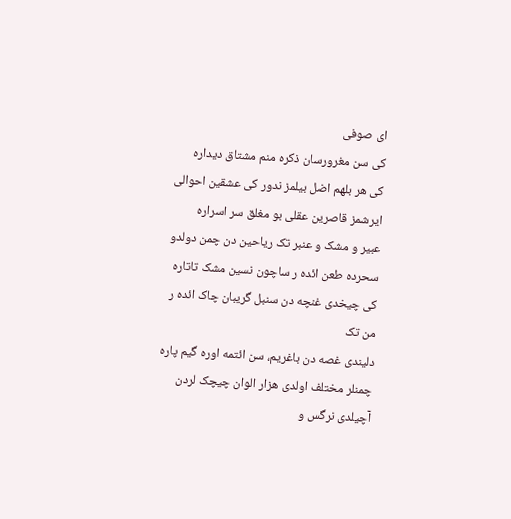ای صوفی
کی سن مغرورسان ذکره منم مشتاق دیداره
کی هر بلهم اضل بیلمز ندور کی عشقین احوالی
ایرشمز قاصرین عقلی بو مغلق سر اسراره
عبیر و مشک و عنبر تک ریاحین دن چمن دولدو
سحرده طعن ائده ر ساچون نسین مشک تاتاره
کی چیخدی غنچه دن سنبل گریبان چاک ائده ر من تک
دلیندی غصه دن باغریم، سن ائتمه اوره گیم پاره
چمنلر مختلف اولدی هزار الوان چیچک لردن
آچیلدی نرگس و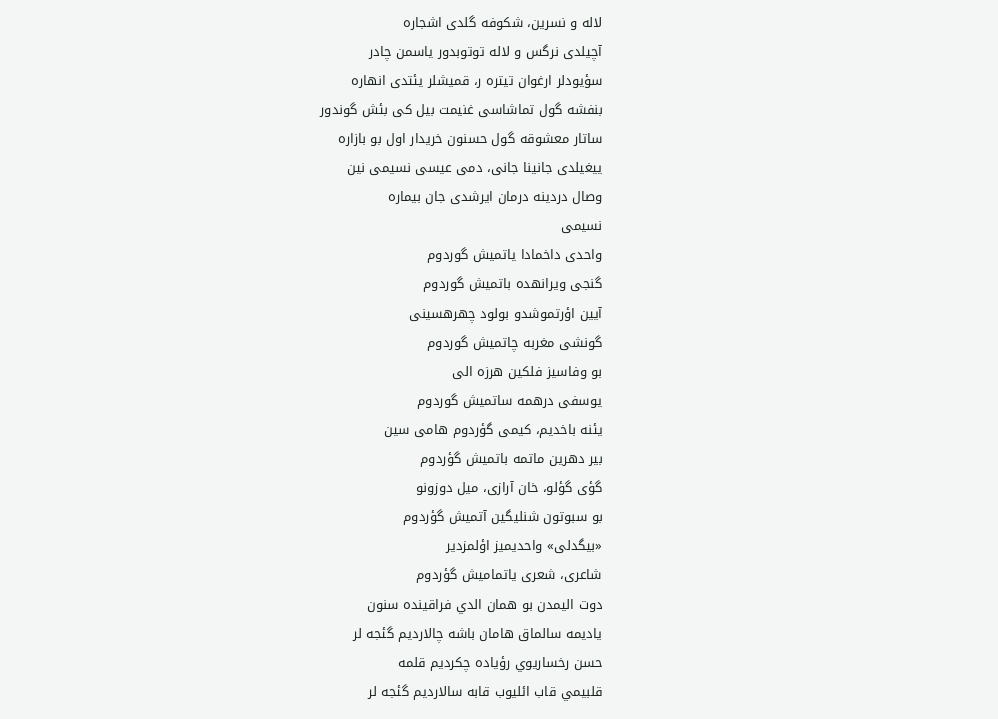لاله و نسرین، شکوفه گلدی اشجاره
آچیلدی نرگس و لاله توتوبدور یاسمن چادر
سؤیودلر ارغوان تیتره ر، قمیشلر یئتدی انهاره
بنفشه گول تماشاسی غنیمت بیل کی بئش گوندور
ساتار معشوقه گول حسنون خریدار اول بو بازاره
ییغیلدی جانینا جانی، دمی عیسی نسیمی نین
وصال دردینه درمان ایرشدی جان بیماره
نسیمی
واحدی داخمادا یاتمیش گوردوم
گنجی ویرانهده باتمیش گوردوم
آیین اؤرتموشدو بولود چهرهسینی
گونشی مغربه چاتمیش گوردوم
بو وفاسیز فلکین هرزه الی
یوسفی درهمه ساتمیش گوردوم
یئنه باخدیم، کیمی گؤردوم هامی سین
بیر دهرین ماتمه باتمیش گؤردوم
گؤی گؤلو، خان آرازی، میل دوزونو
بو سبوتون شنلیگین آتمیش گؤردوم
«بیگدلی» واحدیمیز اؤلمزدیر
شاعری، شعری یاتمامیش گؤردوم
دوت اليمدن بو همان الدي فراقينده سنون
ياديمه سالماق هامان باشه چالارديم گئجه لر
حسن رخساريوي رؤياده چكرديم قلمه
قلبيمي قاب ائليوب قابه سالارديم گئجه لر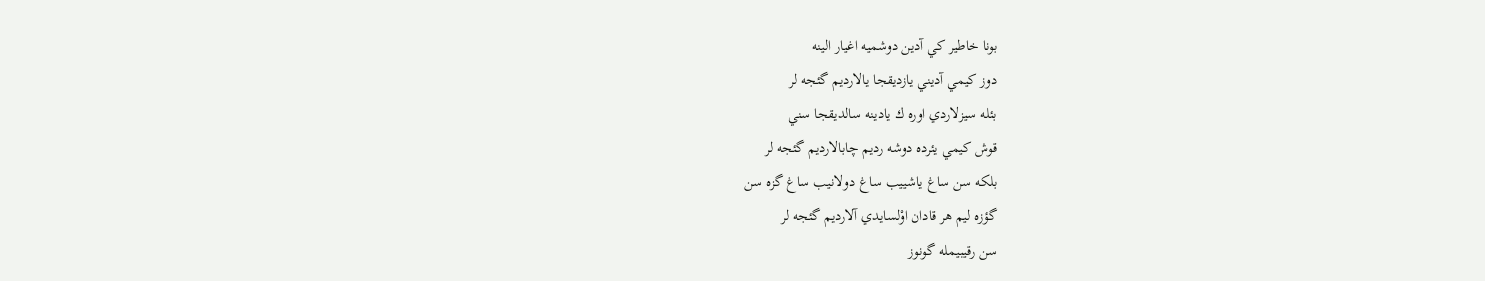بونا خاطير كي آدين دوشميه اغيار الينه
دوز كيمي آديني يازديقجا يالارديم گئجه لر
بئله سيزلاردي اوره ك يادينه سالديقجا سني
قوش كيمي يئرده دوشه رديم چابالارديم گئجه لر
بلكه سن ساغ ياشييب ساغ دولانيب ساغ گزه سن
گؤزه ليم هر قادان اوْلسايدي آلارديم گئجه لر
سن رقيبيمله گونوز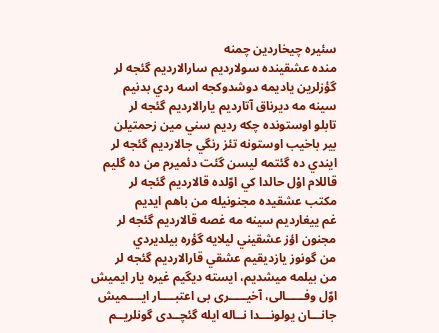سئيره چيخاردين چمنه
منده عشقينده سولارديم سارالارديم گئجه لر
گؤزلرين ياديمه دوشدوكجه اسه ردي بدنيم
سينه مه ديرناق آتارديم يارالارديم گئجه لر
تابلو اوستونده چكه رديم سني مين زحمتيلن
بير باخيب اوستونه تئز رنگي جالارديم گئجه لر
ايندي ده گئتمه ليسن گئت دئميرم من ده گليم
قاللام اوْل حالدا كي اوّلده قالارديم گئجه لر
مكتب عشقيده مجنونيله من باهم ايديم
غم ييغارديم سينه مه غصه قالارديم گئجه لر
مجنون اؤز عشقيني ليلايه گؤره بيلديردي
من گونوز يازديقيم عشقي قارالارديم گئجه لر
من بیلمه میشدیم، ایسته دیگیم غیره یار ایمیش
اوّل وفـــــالی، آخیـــــری بی اعتبــــار ایــــمیش
جانـــان یولونـــدا نــاله ایله گئچــدی گونلریــم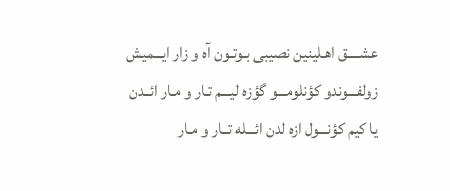عشــــق اهـلینین نصیبی بـوتـون آه و زار ایـــمیش
زولفـــوندو کؤنلومـــو گؤزه لیـــم تـار و مـار ائــدن
یا کیم کؤنـــول ازه لدن ائـــله تــار و مـار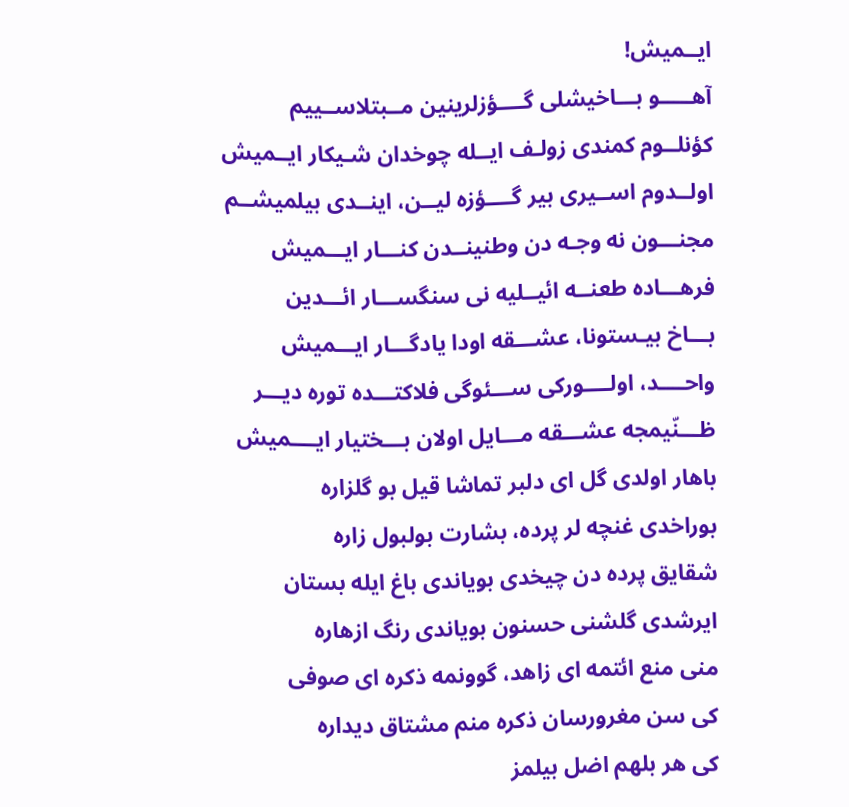ایــمیش!
آهـــــو بـــاخیشلی گــــؤزلرینین مــبتلاســییم
کؤنلــوم کمندی زولـف ایــله چوخدان شـیکار ایــمیش
اولــدوم اســیری بیر گــــؤزه لیــن، اینــدی بیلمیشــم
مجنـــون نه وجـه دن وطنینــدن کنـــار ایـــمیش
فرهـــاده طعنــه ائیــلیه نی سنگســـار ائـــدین
بـــاخ بیـستونا، عشـــقه اودا یادگـــار ایـــمیش
واحــــد، اولــــورکی ســـئوگی فلاکتـــده توره دیـــر
ظـــنّیمجه عشـــقه مـــایل اولان بـــختیار ایــــمیش
باهار اولدی گل ای دلبر تماشا قیل بو گلزاره
بوراخدی غنچه لر پرده، بشارت بولبول زاره
شقایق پرده دن چیخدی بویاندی باغ ایله بستان
ایرشدی گلشنی حسنون بویاندی رنگ ازهاره
منی منع ائتمه ای زاهد، گوونمه ذکره ای صوفی
کی سن مغرورسان ذکره منم مشتاق دیداره
کی هر بلهم اضل بیلمز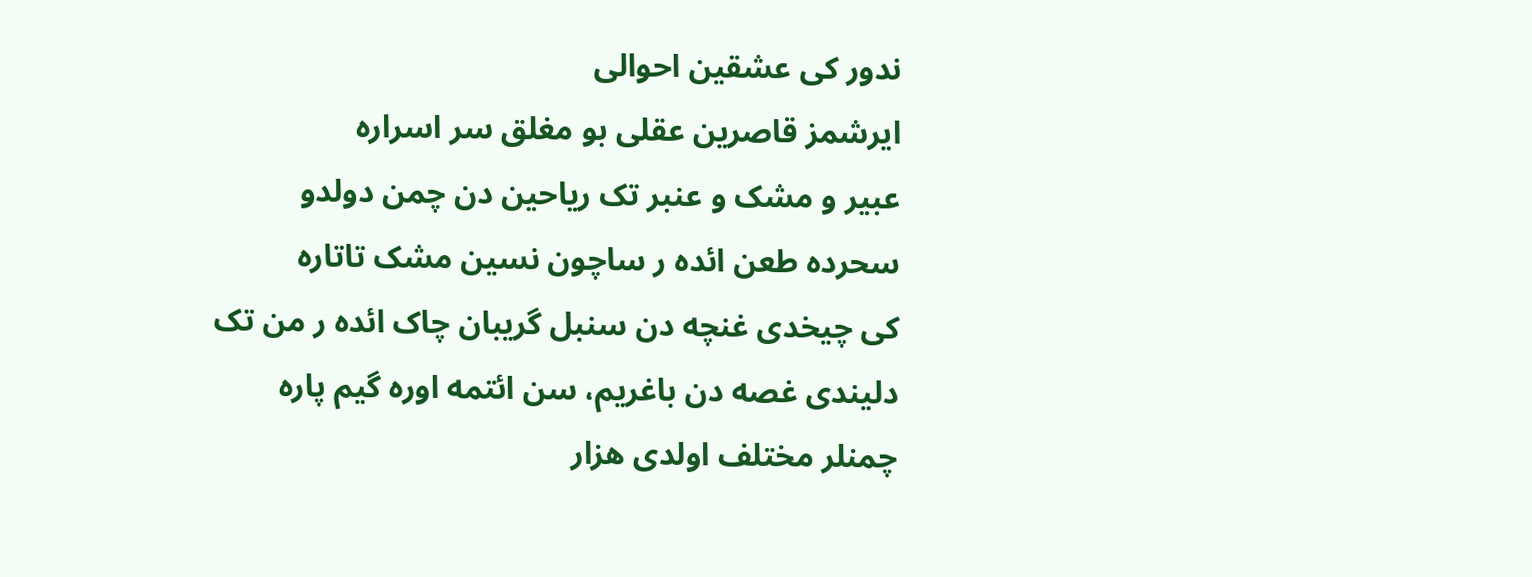ندور کی عشقین احوالی
ایرشمز قاصرین عقلی بو مغلق سر اسراره
عبیر و مشک و عنبر تک ریاحین دن چمن دولدو
سحرده طعن ائده ر ساچون نسین مشک تاتاره
کی چیخدی غنچه دن سنبل گریبان چاک ائده ر من تک
دلیندی غصه دن باغریم، سن ائتمه اوره گیم پاره
چمنلر مختلف اولدی هزار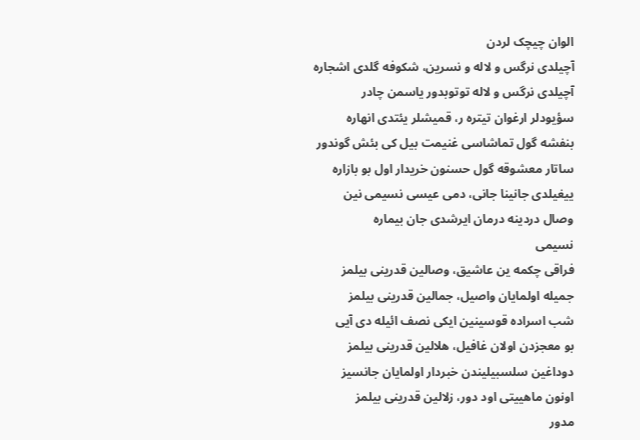الوان چیچک لردن
آچیلدی نرگس و لاله و نسرین، شکوفه گلدی اشجاره
آچیلدی نرگس و لاله توتوبدور یاسمن چادر
سؤیودلر ارغوان تیتره ر، قمیشلر یئتدی انهاره
بنفشه گول تماشاسی غنیمت بیل کی بئش گوندور
ساتار معشوقه گول حسنون خریدار اول بو بازاره
ییغیلدی جانینا جانی، دمی عیسی نسیمی نین
وصال دردینه درمان ایرشدی جان بیماره
نسیمی
فراقی چکمه ین عاشیق، وصالین قدرینی بیلمز
جمیله اولمایان واصیل، جمالین قدرینی بیلمز
شب اسراده قوسینین ایکی نصف ائیله دی آیی
بو معجزدن اولان غافیل، هلالین قدرینی بیلمز
دوداغین سلسبیلیندن خبردار اولمایان جانسیز
اونون ماهییتی اود دور، زلالین قدرینی بیلمز
مدور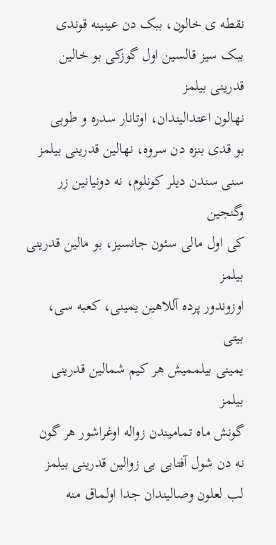نقطه ی خالون، ببک دن عینینه قوندی
ببک سیز قالسین اول گوزکی بو خالین قدرینی بیلمز
نهالون اعتدالیندان، اوتانار سدره و طوبی
بو قدی بنزه دن سروه، نهالین قدرینی بیلمز
سنی سندن دیلر کونلوم، نه دونیانین زر وگنجین
کی اول مالی سئون جانسیز، بو مالین قدرینی بیلمز
اوزوندور پرده آللاهین یمینی، کعبه سی، بیتی
یمینی بیلممیش هر کیم شمالین قدرینی بیلمز
گونش ماه تمامیندن زواله اوغراشور هر گون
نه دن شول آفتابی بی زوالین قدرینی بیلمز
لب لعلون وصالیندان جدا اولماق منه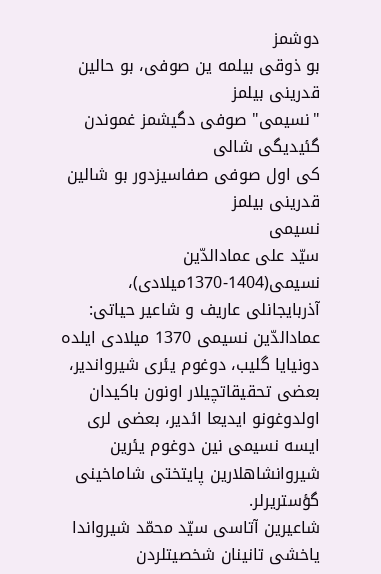دوشمز
بو ذوقی بیلمه ین صوفی، بو حالین قدرینی بیلمز
"نسیمی" صوفی دگیشمز غموندن گئیدیگی شالی
کی اول صوفی صفاسیزدور بو شالین قدرینی بیلمز
نسیمی
سیّد علی عمادالدّین نسیمی(1404-1370میلادی)، آذربایجانلی عاریف و شاعیر حیاتی: عمادالدّین نسیمی 1370 میلادی ایلده دونیایا گلیب، دوغوم یئری شیرواندیر، بعضی تحقیقاتچیلار اونون باکیدان اولدوغونو ایدیعا ائدیر، بعضی لری ایسه نسیمی نین دوغوم یئرین شیروانشاهلارین پایتختی شاماخینی گؤستریرلر.
شاعیرین آتاسی سیّد محمّد شیرواندا یاخشی تانینان شخصیتلردن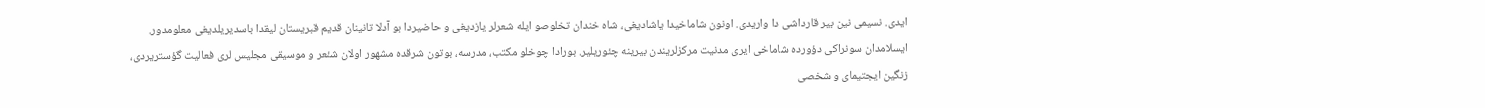ایدی. نسیمی نین بیر قارداشی دا واریدی. اونون شاماخیدا یاشادیغی، شاه خندان تخلوصو ایله شعرلر یازدیغی و حاضیردا بو آدلا تانینان قدیم قبریستان لیقدا باسدیریلدیغی معلومدور. ایسلامدان سونراکی دؤورده شاماخی ایری مدنیت مرکزلریندن بیرینه چئوریلیر. بورادا چوخلو مکتب، مدرسه، بوتون شرقده مشهور اولان شئعر و موسیقی مجلیس لری فعالیت گؤستریردی، زنگین ایجتیمای و شخصی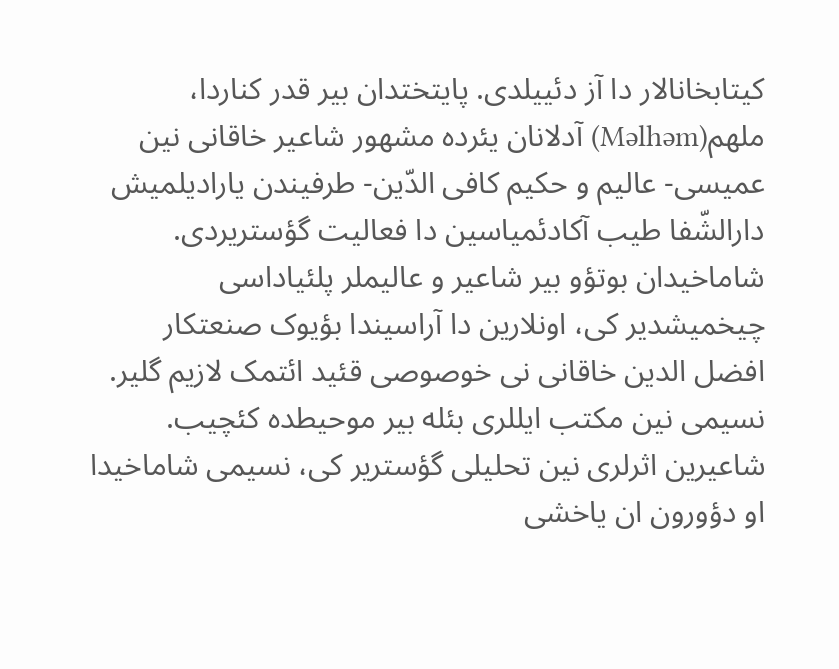کیتابخانالار دا آز دئییلدی. پایتختدان بیر قدر کناردا، ملهم(Məlhəm) آدلانان یئرده مشهور شاعیر خاقانی نین عمیسی- عالیم و حکیم کافی الدّین- طرفیندن یارادیلمیش دارالشّفا طیب آکادئمیاسین دا فعالیت گؤستریردی. شاماخیدان بوتؤو بیر شاعیر و عالیملر پلئیاداسی چیخمیشدیر کی، اونلارین دا آراسیندا بؤیوک صنعتکار افضل الدین خاقانی نی خوصوصی قئید ائتمک لازیم گلیر. نسیمی نین مکتب ایللری بئله بیر موحیطده کئچیب.
شاعیرین اثرلری نین تحلیلی گؤستریر کی، نسیمی شاماخیدا او دؤورون ان یاخشی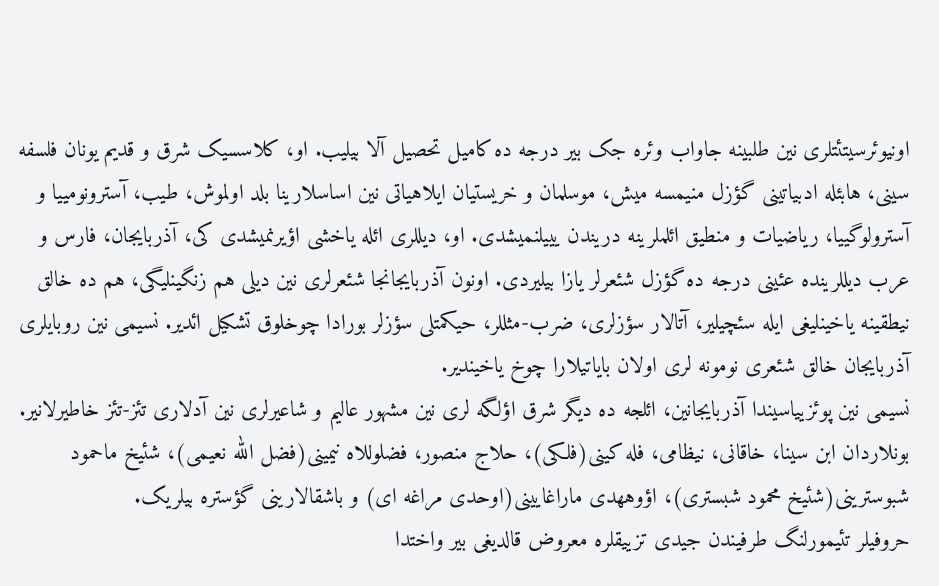اونیوئرسیتئتلری نین طلبینه جاواب وئره جک بیر درجه ده کامیل تحصیل آلا بیلیب. او، کلاسسیک شرق و قدیم یونان فلسفه سینی، هابئله ادبیاتینی گؤزل منیمسه میش، موسلمان و خریستیان ایلاهیاتی نین اساسلارینا بلد اولموش، طیب، آسترونومییا و آسترولوگییا، ریاضیات و منطیق ائلملرینه دریندن یییلنمیشدی. او، دیللری ائله یاخشی اؤیرنمیشدی کی، آذربایجان، فارس و عرب دیللرینده عئینی درجه ده گؤزل شئعرلر یازا بیلیردی. اونون آذربایجانجا شئعرلری نین دیلی هم زنگینلیگی، هم ده خالق نیطقینه یاخینلیغی ایله سئچیلیر، آتالار سؤزلری، ضرب-مثللر، حیکمتلی سؤزلر بورادا چوخلوق تشکیل ائدیر. نسیمی نین روبایلری آذربایجان خالق شئعری نومونه لری اولان بایاتیلارا چوخ یاخیندیر.
نسیمی نین پوئزییاسیندا آذربایجانین، ائلجه ده دیگر شرق اؤلگه لری نین مشهور عالیم و شاعیرلری نین آدلاری تئز-تئز خاطیرلانیر. بونلاردان ابن سینا، خاقانی، نیظامی، فله کینی(فلکی)، حلاج منصور، فضلوللاه نیمینی(فضل الله نعیمی)، شئیخ ماحمود شبوسترینی(شئیخ محمود شبستری)، اؤوههدی ماراغایینی(اوحدی مراغه ای) و باشقالارینی گؤستره بیلریک.
حروفیلر تئیمورلنگ طرفیندن جیدی تزییقلره معروض قالدیغی بیر واختدا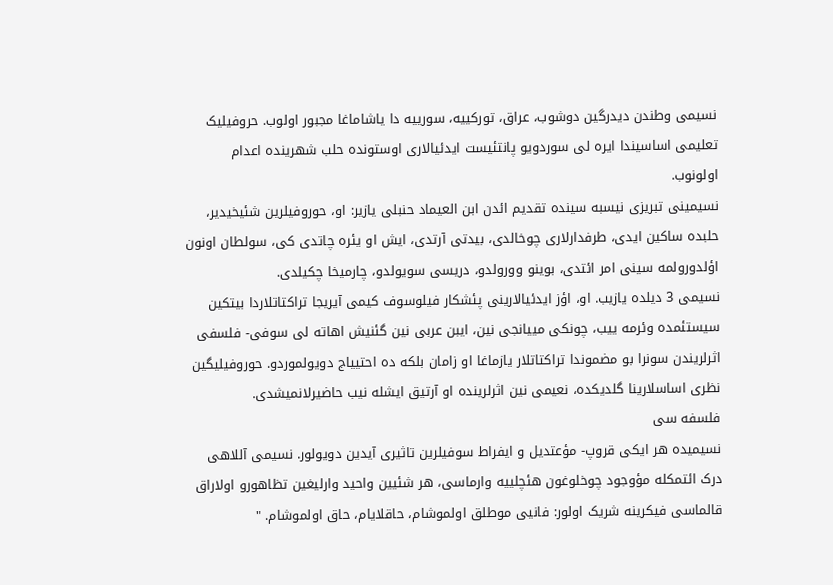نسیمی وطندن دیدرگین دوشوب، عراق، تورکییه، سورییه دا یاشاماغا مجبور اولوب. حروفیلیک تعلیمی اساسیندا ایره لی سوردویو پانتئیست ایدئیالاری اوستونده حلب شهرینده اعدام اولونوب.
نسیمینی تبریزی نیسبه سینده تقدیم ائدن ابن العیماد حنبلی یازیر: او، حوروفیلرین شئیخیدیر، حلبده ساکین ایدی، طرفدارلاری چوخالدی، بیدتی آرتدی، ایش او یئره چاتدی کی، سولطان اونون اؤلدورولمه سینی امر ائتدی، بوینو وورولدو، دریسی سویولدو، چارمیخا چکیلدی.
نسیمی 3 دیلده یازیب. او، اؤز ایدئیالارینی پئشکار فیلوسوف کیمی آیریجا تراکتاتلاردا بیتکین سیستئمده وئرمه ییب، چونکی مییانجی نین، ایبن عربی نین گئنیش اهاته لی سوفی- فلسفی اثرلریندن سونرا بو مضموندا تراکتاتلار یازماغا او زامان بلکه ده احتییاج دویولموردو. حوروفیلیگین نظری اساسلارینا گلدیکده، نعیمی نین اثرلرینده او آرتیق ایشله نیب حاضیرلانمیشدی.
فلسفه سی
نسیمیده هر ایکی قروپ- مؤعتدیل و ایفراط سوفیلرین تاثیری آیدین دویولور. نسیمی آللاهی درک ائتمکله مؤوجود چوخلوغون هئچلییه وارماسی، هر شئیین واحید وارلیغین تظاهورو اولاراق قالماسی فیکرینه شریک اولور: فانیی موطلق اولموشام، حاقلایام، حاق اولموشام. "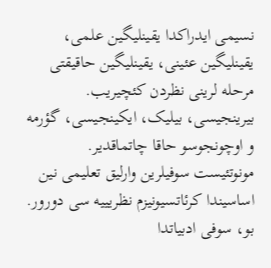نسیمی ایدراکدا یقینلیگین علمی، یقینلیگین عئینی، یقینلیگین حاقیقتی مرحله لرینی نظردن کئچیریب. بیرینجیسی، بیلیک، ایکینجیسی، گؤرمه و اوچونجوسو حاقا چاتماقدیر.
مونوتئیست سوفیلرین وارلیق تعلیمی نین اساسیندا کرئاتسیونیزم نظریییه سی دورور. بو، سوفی ادبیاتدا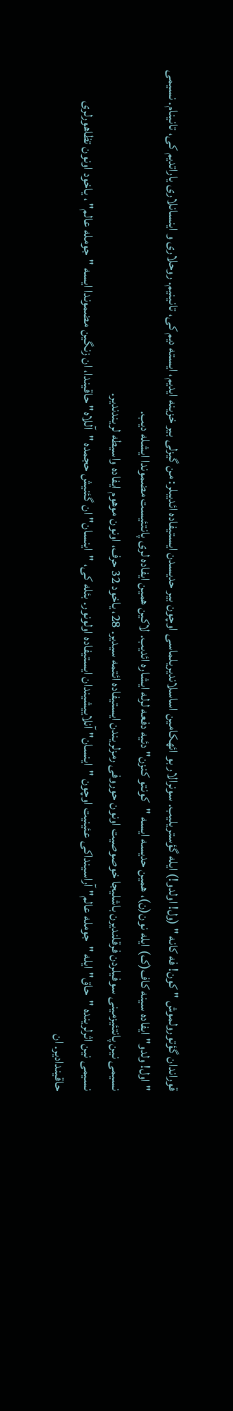قوراندان گؤتورولموش " کون! فه کانه " (ول! اولدو!) ایله گؤستریلیب. سونرالار بو ائهکامین اساسلاندیریلماسی اوچون بیر حدیسدن ایستیفاده ائدیبلر: من گیزلی بیر خزینه ایدیم، ایسته دیم کی، تانینیم. روحلاری و اینسانلاری یاراتدیم کی، تانینام. نسیمی "اول! ولدو" ایفاده سینه کاف(ک) ایله نون(ن)، همین حدیسه ایسه "کونتو کنزن" دئیه دفعه لرله ایشاره ائدیب. لاکین همین ایفاده لری پانتئیست مضموندا ایشله دیب.
نسیمی نین پانتئیزمینی سوفیلردن فرقلندیرن باشلیجا خوصوصیت اونون حوروفی رمزلریندن ایستیفاده ائتمه سیدیر. 28، یاخود 32 حرف، اونون موهوم ایفاده واسیطه لریندندیر.
نسیمی نین اثرلرینده "حاق" ایله "جومله عالم" آراسینداکی عئینیت اوچون "اینسان" آنلاییشیندان ایستیفاده اولونور. بئله کی، "اینسان" ان گئنیش حجمده "آللاه" حاقیندا، ان زنگین مضموندا ایسه "جومله عالم" ، یاخود اونون تظاهورلری حاقیندادیر. ان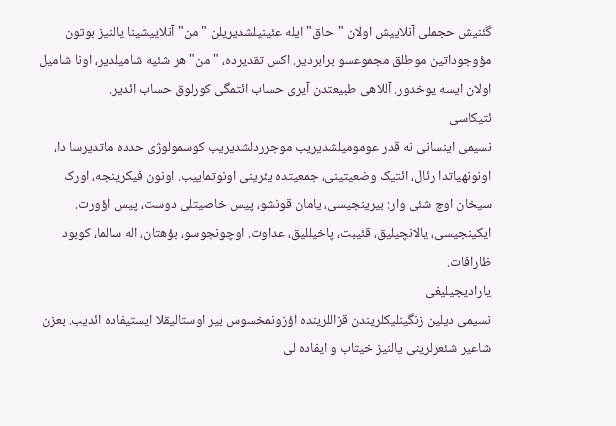گئنیش حجملی آنلاییش اولان "حاق" ایله عئینیلشدیریلن "من" آنلاییشینا یالنیز بوتون مؤوجوداتین موطلق مجموعسو برابردیر. اکس تقدیرده، "من" هر شئیه شامیلدیر، اونا شامیل اولان ایسه یوخدور. آللاهی طبیعتدن آیری حساب ائتمگی کورلوق حساب ائدیر.
ئتیکاسی
نسیمی اینسانی نه قدر عومومیلشدیریب موجرردلشدیریب کوسمولوژی حدده ماتدیرسا دا، اونونهیاتدا رئال، ائتیک وضعیتینی، جمعیتده یئرینی اونوتماییب. اونون فیکرینجه، اورک سیخان اوچ شئی وار: بیرینجیسی، یامان قونشو، پیس خاصیتلی دوست، پیس اؤورت. ایکینجیسی، یالانچیلیق، قئیبت، پاخیللیق، عداوت. اوچونجوسو، بؤهتان، اله سالما، کوبود ظارافات.
یارادیجیلیغی
نسیمی دیلین زنگینلیکلریندن قزاللرینده اؤزونمخسوس بیر اوستالیقلا ایستیفاده ائدیب. بعزن شاعیر شئعرلرینی یالنیز خیتاب و ایفاده لی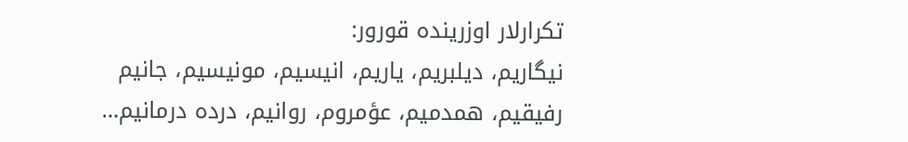تکرارلار اوزرینده قورور:
نیگاریم، دیلبریم، یاریم، انیسیم، مونیسیم، جانیم
رفیقیم، همدمیم، عؤمروم، روانیم، درده درمانیم…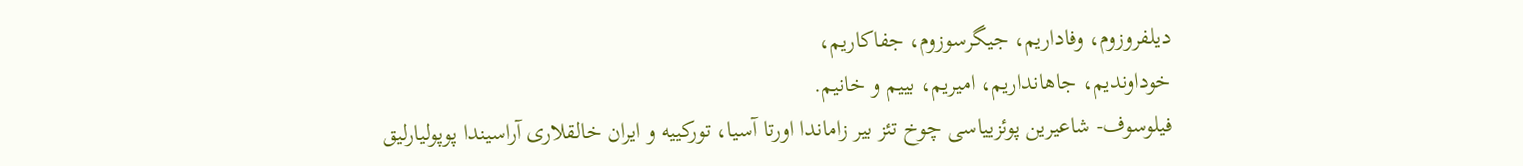دیلفروزوم، وفاداریم، جیگرسوزوم، جفاکاریم،
خوداوندیم، جاهانداریم، امیریم، بییم و خانیم.
فیلوسوف- شاعیرین پوئزییاسی چوخ تئز بیر زاماندا اورتا آسیا، تورکییه و ایران خالقلاری آراسیندا پوپولیارلیق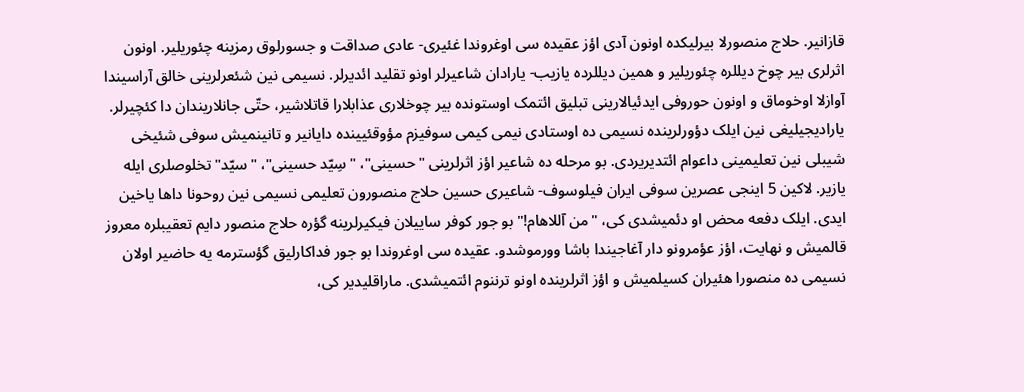قازانیر. حلاج منصورلا بیرلیکده اونون آدی اؤز عقیده سی اوغروندا غئیری- عادی صداقت و جسورلوق رمزینه چئوریلیر. اونون اثرلری بیر چوخ دیللره چئوریلیر و همین دیللرده یازیب- یارادان شاعیرلر اونو تقلید ائدیرلر. نسیمی نین شئعرلرینی خالق آراسیندا آوازلا اوخوماق و اونون حوروفی ایدئیالارینی تبلیق ائتمک اوستونده بیر چوخلاری عذابلارا قاتلاشیر، حتّی جانلاریندان دا کئچیرلر.
یارادیجیلیغی نین ایلک دؤورلرینده نسیمی ده اوستادی نیمی کیمی سوفیزم مؤوقئیینده دایانیر و تانینمیش سوفی شئیخی شیبلی نین تعلیمینی داعوام ائتدیریردی. بو مرحله ده شاعیر اؤز اثرلرینی "حسینی"، "سِیّد حسینی"، "سیّد" تخلوصلری ایله یازیر. لاکین 5 اینجی عصرین سوفی ایران فیلوسوف- شاعیری حسین حلاج منصورون تعلیمی نسیمی نین روحونا داها یاخین ایدی. ایلک دفعه محض او دئمیشدی کی، "من آللاهام!" بو جور کوفر ساییلان فیکیرلرینه گؤره حلاج منصور دایم تعقیبلره معروز قالمیش و نهایت، اؤز عؤمرونو دار آغاجیندا باشا وورموشدو. عقیده سی اوغروندا بو جور فداکارلیق گؤسترمه یه حاضیر اولان نسیمی ده منصورا هئیران کسیلمیش و اؤز اثرلرینده اونو ترننوم ائتمیشدی. ماراقلیدیر کی،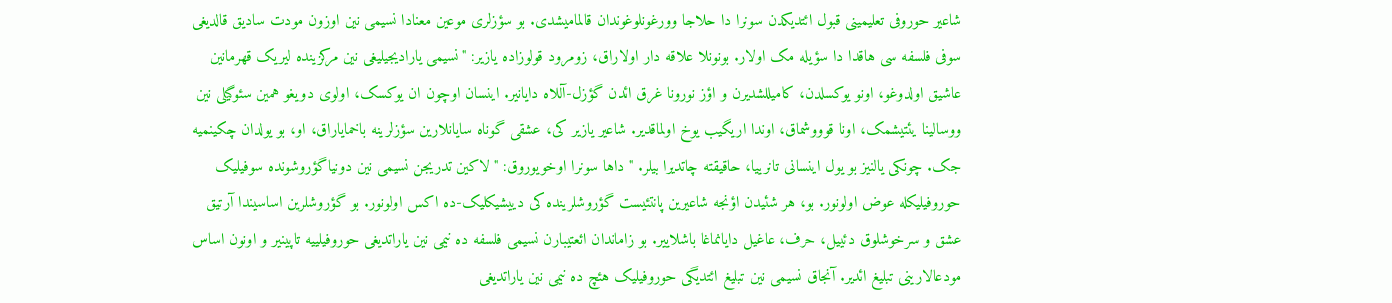شاعیر حوروفی تعلیمینی قبول ائتدیکدن سونرا دا حلاجا وورغونلوغوندان قالمامیشدی. بو سؤزلری موعین معنادا نسیمی نین اوزون مودت سادیق قالدیغی سوفی فلسفه سی هاقدا دا سؤیله مک اولار. بونونلا علاقه دار اولاراق، زومرود قولوزاده یازیر: "نسیمی یارادیجیلیغی نین مرکزینده لیریک قهرمانین عاشیق اولدوغو، اونو یوکسلدن، کامیللشدیرن و اؤز نورونا غرق ائدن گؤزل-آللاه دایانیر. اینسان اوچون ان یوکسک، اولوی دویغو همین سئوگیلی نین ووسالینا یئتیشمک، اونا قوووشماق، اوندا اریگیب یوخ اولماقدیر. شاعیر یازیر کی، عشقی گوناه سایانلارین سؤزلرینه باخمایاراق، او، بو یولدان چکینمیه جک. چونکی یالنیز بو یول اینسانی تانرییا، حاقیقته چاتدیرا بیلر. " داها سونرا اوخویوروق: " لاکین تدریجن نسیمی نین دونیاگؤروشونده سوفیلیک حوروفیلیکله عوض اولونور. بو، هر شئیدن اؤنجه شاعیرین پانتئیست گؤروشلرینده کی دییشیکلیک-ده اکس اولونور. بو گؤروشلرین اساسیندا آرتیق عشق و سرخوشلوق دئییل، حرف، عاغیل دایانماغا باشلاییر. بو زاماندان ائعتیبارن نسیمی فلسفه ده نیمی نین یاراتدیغی حوروفیلییه تاپینیر و اونون اساس مودعالارینی تبلیغ ائدیر. آنجاق نسیمی نین تبلیغ ائتدیگی حوروفیلیک هئچ ده نیمی نین یاراتدیغی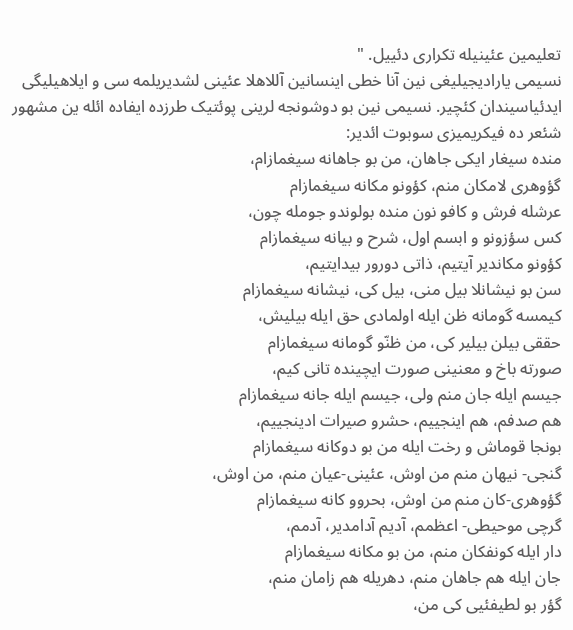تعلیمین عئینیله تکراری دئییل. "
نسیمی یارادیجیلیغی نین آنا خطی اینسانین آللاهلا عئینی لشدیریلمه سی و ایلاهیلیگی ایدئیاسیندان کئچیر. نسیمی نین بو دوشونجه لرینی پوئتیک طرزده ایفاده ائله ین مشهور شئعر ده فیکریمیزی سوبوت ائدیر:
منده سیغار ایکی جاهان، من بو جاهانه سیغمازام،
گؤوهری لامکان منم، کؤونو مکانه سیغمازام
عرشله فرش و کافو نون منده بولوندو جومله چون،
کس سؤزونو و ابسم اول، شرح و بیانه سیغمازام
کؤونو مکاندیر آیتیم، ذاتی دورور بیدایتیم،
سن بو نیشانلا بیل منی، بیل کی، نیشانه سیغمازام
کیمسه گومانه ظن ایله اولمادی حق ایله بیلیش،
حققی بیلن بیلیر کی، من ظنّو گومانه سیغمازام
صورته باخ و معنینی صورت ایچینده تانی کیم،
جیسم ایله جان منم ولی، جیسم ایله جانه سیغمازام
هم صدفم، هم اینجییم، حشرو صیرات ادینجییم،
بونجا قوماش و رخت ایله من بو دوکانه سیغمازام
گنجی- نیهان منم من اوش، عئینی-عیان منم، من اوش،
گؤوهری-کان منم من اوش، بحروو کانه سیغمازام
گرچی موحیطی- اعظمم، آدیم آدامدیر، آدمم،
دار ایله کونفکان منم، من بو مکانه سیغمازام
جان ایله هم جاهان منم، دهریله هم زامان منم،
گؤر بو لطیفئیی کی من،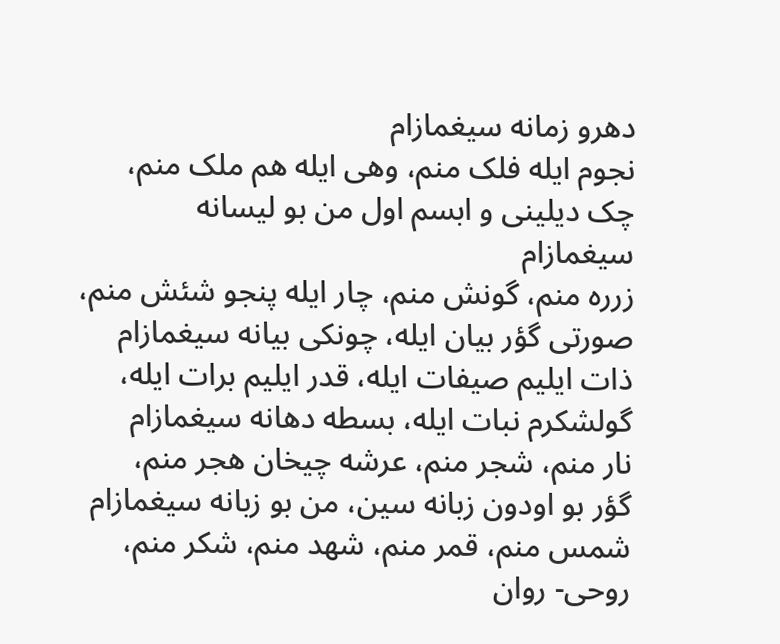دهرو زمانه سیغمازام
نجوم ایله فلک منم، وهی ایله هم ملک منم،
چک دیلینی و ابسم اول من بو لیسانه سیغمازام
زرره منم، گونش منم، چار ایله پنجو شئش منم،
صورتی گؤر بیان ایله، چونکی بیانه سیغمازام
ذات ایلیم صیفات ایله، قدر ایلیم برات ایله،
گولشکرم نبات ایله، بسطه دهانه سیغمازام
نار منم، شجر منم، عرشه چیخان هجر منم،
گؤر بو اودون زبانه سین، من بو زبانه سیغمازام
شمس منم، قمر منم، شهد منم، شکر منم،
روحی- روان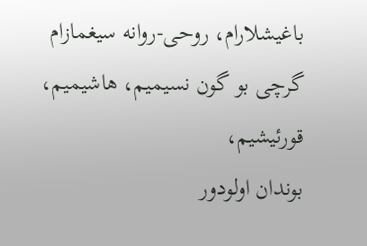باغیشلارام، روحی-روانه سیغمازام
گرچی بو گون نسیمیم، هاشیمیم، قورئیشیم،
بوندان اولودور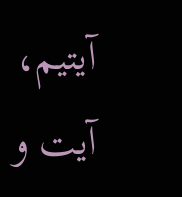آیتیم، آیت و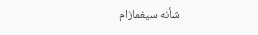شأنه سیغمازام